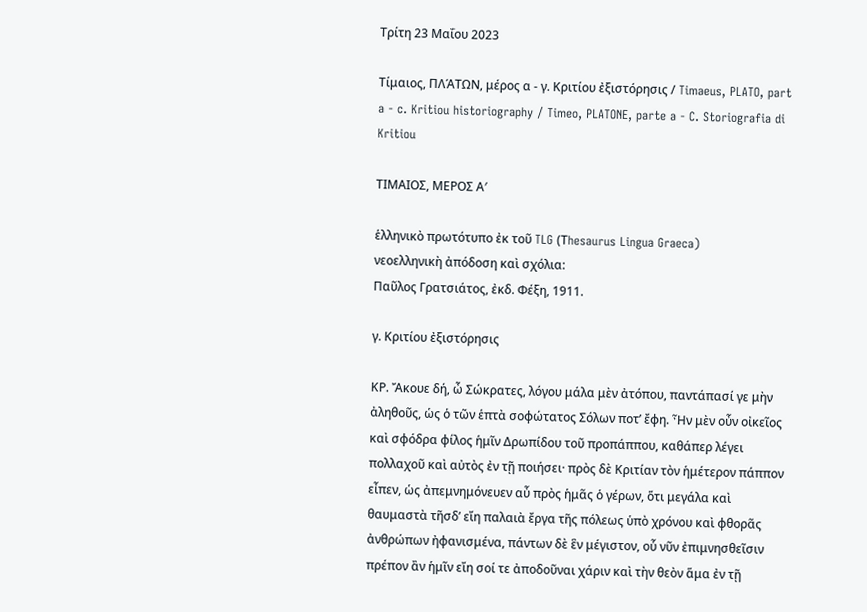Τρίτη 23 Μαΐου 2023

Τίμαιος, ΠΛΆΤΩΝ, μέρος α - γ. Kριτίου ἐξιστόρησις / Timaeus, PLATO, part a - c. Kritiou historiography / Timeo, PLATONE, parte a - C. Storiografia di Kritiou

ΤΙΜΑΙΟΣ, ΜΕΡΟΣ Α′

ἑλληνικὸ πρωτότυπο ἐκ τοῦ TLG (Τhesaurus Lingua Graeca)
νεοελληνικὴ ἀπόδοση καὶ σχόλια:
Παῦλος Γρατσιάτος, ἐκδ. Φέξη, 1911.

γ. Kριτίου ἐξιστόρησις

ΚΡ. Ἄκουε δή, ὦ Σώκρατες, λόγου μάλα μὲν ἀτόπου, παντάπασί γε μὴν ἀληθοῦς, ὡς ὁ τῶν ἑπτὰ σοφώτατος Σόλων ποτ’ ἔφη. Ἦν μὲν οὖν οἰκεῖος καὶ σφόδρα φίλος ἡμῖν Δρωπίδου τοῦ προπάππου, καθάπερ λέγει πολλαχοῦ καὶ αὐτὸς ἐν τῇ ποιήσει· πρὸς δὲ Κριτίαν τὸν ἡμέτερον πάππον εἶπεν, ὡς ἀπεμνημόνευεν αὖ πρὸς ἡμᾶς ὁ γέρων, ὅτι μεγάλα καὶ θαυμαστὰ τῆσδ’ εἴη παλαιὰ ἔργα τῆς πόλεως ὑπὸ χρόνου καὶ φθορᾶς ἀνθρώπων ἠφανισμένα, πάντων δὲ ἓν μέγιστον, οὗ νῦν ἐπιμνησθεῖσιν πρέπον ἂν ἡμῖν εἴη σοί τε ἀποδοῦναι χάριν καὶ τὴν θεὸν ἅμα ἐν τῇ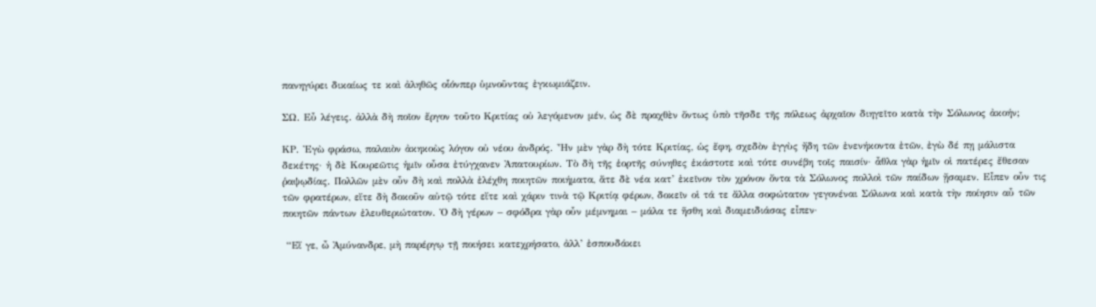πανηγύρει δικαίως τε καὶ ἀληθῶς οἷόνπερ ὑμνοῦντας ἐγκωμιάζειν.

ΣΩ. Εὖ λέγεις. ἀλλὰ δὴ ποῖον ἔργον τοῦτο Κριτίας οὐ λεγόμενον μέν, ὡς δὲ πραχθὲν ὄντως ὑπὸ τῆσδε τῆς πόλεως ἀρχαῖον διηγεῖτο κατὰ τὴν Σόλωνος ἀκοήν;

ΚΡ. Ἐγὼ φράσω, παλαιὸν ἀκηκοὼς λόγον οὐ νέου ἀνδρός. Ἦν μὲν γὰρ δὴ τότε Κριτίας, ὡς ἔφη, σχεδὸν ἐγγὺς ἤδη τῶν ἐνενήκοντα ἐτῶν, ἐγὼ δέ πῃ μάλιστα δεκέτης· ἡ δὲ Κουρεῶτις ἡμῖν οὖσα ἐτύγχανεν Ἀπατουρίων. Τὸ δὴ τῆς ἑορτῆς σύνηθες ἑκάστοτε καὶ τότε συνέβη τοῖς παισίν· ἆθλα γὰρ ἡμῖν οἱ πατέρες ἔθεσαν ῥαψῳδίας. Πολλῶν μὲν οὖν δὴ καὶ πολλὰ ἐλέχθη ποιητῶν ποιήματα, ἅτε δὲ νέα κατ’ ἐκεῖνον τὸν χρόνον ὄντα τὰ Σόλωνος πολλοὶ τῶν παίδων ᾔσαμεν. Εἶπεν οὖν τις τῶν φρατέρων, εἴτε δὴ δοκοῦν αὐτῷ τότε εἴτε καὶ χάριν τινὰ τῷ Κριτίᾳ φέρων, δοκεῖν οἱ τά τε ἄλλα σοφώτατον γεγονέναι Σόλωνα καὶ κατὰ τὴν ποίησιν αὖ τῶν ποιητῶν πάντων ἐλευθεριώτατον. Ὁ δὴ γέρων – σφόδρα γὰρ οὖν μέμνημαι – μάλα τε ἥσθη καὶ διαμειδιάσας εἶπεν·

 “Εἴ γε, ὦ Ἀμύνανδρε, μὴ παρέργῳ τῇ ποιήσει κατεχρήσατο, ἀλλ’ ἐσπουδάκει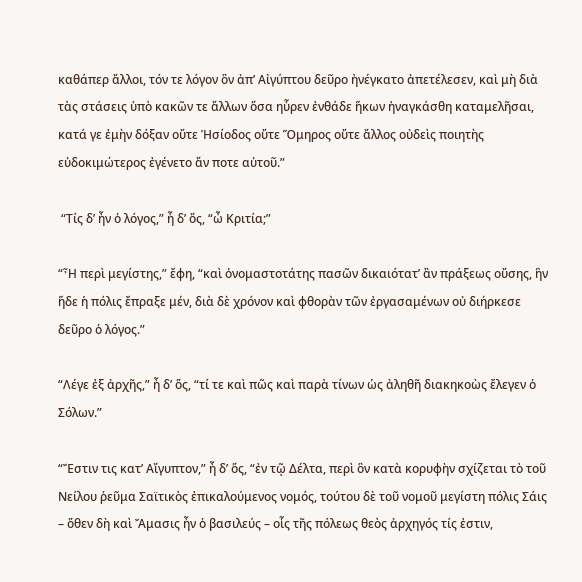καθάπερ ἄλλοι, τόν τε λόγον ὃν ἀπ’ Αἰγύπτου δεῦρο ἠνέγκατο ἀπετέλεσεν, καὶ μὴ διὰ τὰς στάσεις ὑπὸ κακῶν τε ἄλλων ὅσα ηὗρεν ἐνθάδε ἥκων ἠναγκάσθη καταμελῆσαι, κατά γε ἐμὴν δόξαν οὔτε Ἡσίοδος οὔτε Ὅμηρος οὔτε ἄλλος οὐδεὶς ποιητὴς εὐδοκιμώτερος ἐγένετο ἄν ποτε αὐτοῦ.”

 “Τίς δ’ ἦν ὁ λόγος,” ἦ δ’ ὅς, “ὦ Κριτία;”

“Ἦ περὶ μεγίστης,” ἔφη, “καὶ ὀνομαστοτάτης πασῶν δικαιότατ’ ἂν πράξεως οὔσης, ἣν ἥδε ἡ πόλις ἔπραξε μέν, διὰ δὲ χρόνον καὶ φθορὰν τῶν ἐργασαμένων οὐ διήρκεσε δεῦρο ὁ λόγος.”

“Λέγε ἐξ ἀρχῆς,” ἦ δ’ ὅς, “τί τε καὶ πῶς καὶ παρὰ τίνων ὡς ἀληθῆ διακηκοὼς ἔλεγεν ὁ Σόλων.”

“Ἔστιν τις κατ’ Αἴγυπτον,” ἦ δ’ ὅς, “ἐν τῷ Δέλτα, περὶ ὃν κατὰ κορυφὴν σχίζεται τὸ τοῦ Νείλου ῥεῦμα Σαϊτικὸς ἐπικαλούμενος νομός, τούτου δὲ τοῦ νομοῦ μεγίστη πόλις Σάις – ὅθεν δὴ καὶ Ἄμασις ἦν ὁ βασιλεύς – οἷς τῆς πόλεως θεὸς ἀρχηγός τίς ἐστιν,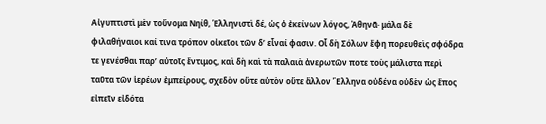Αἰγυπτιστὶ μὲν τοὔνομα Νηίθ, Ἑλληνιστὶ δέ, ὡς ὁ ἐκείνων λόγος, Ἀθηνᾶ· μάλα δὲ φιλαθήναιοι καί τινα τρόπον οἰκεῖοι τῶν δ’ εἶναί φασιν. Οἷ δὴ Σόλων ἔφη πορευθεὶς σφόδρα τε γενέσθαι παρ’ αὐτοῖς ἔντιμος, καὶ δὴ καὶ τὰ παλαιὰ ἀνερωτῶν ποτε τοὺς μάλιστα περὶ ταῦτα τῶν ἱερέων ἐμπείρους, σχεδὸν οὔτε αὑτὸν οὔτε ἄλλον Ἕλληνα οὐδένα οὐδὲν ὡς ἔπος εἰπεῖν εἰδότα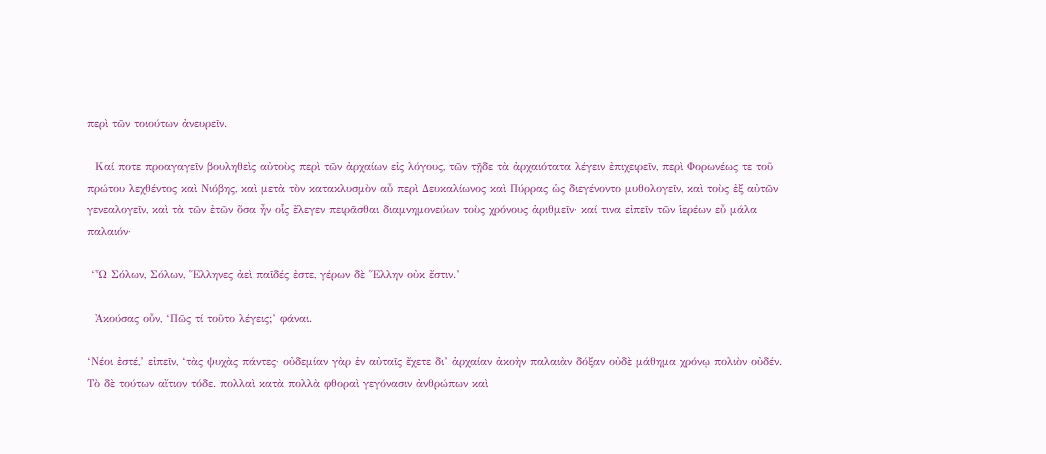περὶ τῶν τοιούτων ἀνευρεῖν.

  Καί ποτε προαγαγεῖν βουληθεὶς αὐτοὺς περὶ τῶν ἀρχαίων εἰς λόγους, τῶν τῇδε τὰ ἀρχαιότατα λέγειν ἐπιχειρεῖν, περὶ Φορωνέως τε τοῦ πρώτου λεχθέντος καὶ Νιόβης, καὶ μετὰ τὸν κατακλυσμὸν αὖ περὶ Δευκαλίωνος καὶ Πύρρας ὡς διεγένοντο μυθολογεῖν, καὶ τοὺς ἐξ αὐτῶν γενεαλογεῖν, καὶ τὰ τῶν ἐτῶν ὅσα ἦν οἷς ἔλεγεν πειρᾶσθαι διαμνημονεύων τοὺς χρόνους ἀριθμεῖν· καί τινα εἰπεῖν τῶν ἱερέων εὖ μάλα παλαιόν·

 ‘Ὦ Σόλων, Σόλων, Ἕλληνες ἀεὶ παῖδές ἐστε, γέρων δὲ Ἕλλην οὐκ ἔστιν.’

  Ἀκούσας οὖν, ‘Πῶς τί τοῦτο λέγεις;’ φάναι.

‘Νέοι ἐστέ,’ εἰπεῖν, ‘τὰς ψυχὰς πάντες· οὐδεμίαν γὰρ ἐν αὐταῖς ἔχετε δι’ ἀρχαίαν ἀκοὴν παλαιὰν δόξαν οὐδὲ μάθημα χρόνῳ πολιὸν οὐδέν. Τὸ δὲ τούτων αἴτιον τόδε. πολλαὶ κατὰ πολλὰ φθοραὶ γεγόνασιν ἀνθρώπων καὶ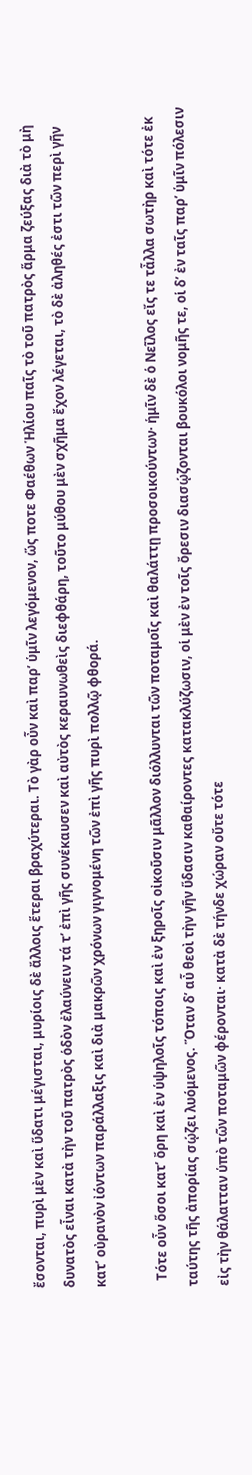ἔσονται, πυρὶ μὲν καὶ ὕδατι μέγισται, μυρίοις δὲ ἄλλοις ἕτεραι βραχύτεραι. Τὸ γὰρ οὖν καὶ παρ’ ὑμῖν λεγόμενον, ὥς ποτε Φαέθων Ἡλίου παῖς τὸ τοῦ πατρὸς ἅρμα ζεύξας διὰ τὸ μὴ δυνατὸς εἶναι κατὰ τὴν τοῦ πατρὸς ὁδὸν ἐλαύνειν τά τ’ ἐπὶ γῆς συνέκαυσεν καὶ αὐτὸς κεραυνωθεὶς διεφθάρη, τοῦτο μύθου μὲν σχῆμα ἔχον λέγεται, τὸ δὲ ἀληθές ἐστι τῶν περὶ γῆν κατ’ οὐρανὸν ἰόντων παράλλαξις καὶ διὰ μακρῶν χρόνων γιγνομένη τῶν ἐπὶ γῆς πυρὶ πολλῷ φθορά.

  Τότε οὖν ὅσοι κατ’ ὄρη καὶ ἐν ὑψηλοῖς τόποις καὶ ἐν ξηροῖς οἰκοῦσιν μᾶλλον διόλλυνται τῶν ποταμοῖς καὶ θαλάττῃ προσοικούντων· ἡμῖν δὲ ὁ Νεῖλος εἴς τε τἆλλα σωτὴρ καὶ τότε ἐκ ταύτης τῆς ἀπορίας σῴζει λυόμενος. Ὅταν δ’ αὖ θεοὶ τὴν γῆν ὕδασιν καθαίροντες κατακλύζωσιν, οἱ μὲν ἐν τοῖς ὄρεσιν διασῴζονται βουκόλοι νομῆς τε, οἱ δ’ ἐν ταῖς παρ’ ὑμῖν πόλεσιν εἰς τὴν θάλατταν ὑπὸ τῶν ποταμῶν φέρονται· κατὰ δὲ τήνδε χώραν οὔτε τότε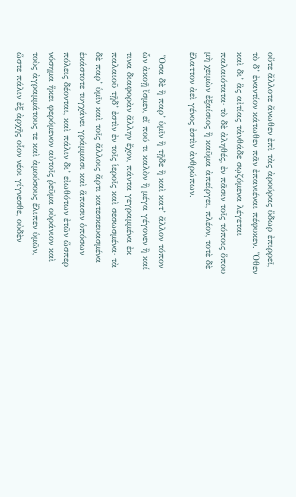οὔτε ἄλλοτε ἄνωθεν ἐπὶ τὰς ἀρούρας ὕδωρ ἐπιρρεῖ, τὸ δ’ ἐναντίον κάτωθεν πᾶν ἐπανιέναι πέφυκεν. Ὅθεν καὶ δι’ ἃς αἰτίας τἀνθάδε σῳζόμενα λέγεται παλαιότατα· τὸ δὲ ἀληθές, ἐν πᾶσιν τοῖς τόποις ὅπου μὴ χειμὼν ἐξαίσιος ἢ καῦμα ἀπείργει, πλέον, τοτὲ δὲ ἔλαττον ἀεὶ γένος ἐστὶν ἀνθρώπων.

 Ὅσα δὲ ἢ παρ’ ὑμῖν ἢ τῇδε ἢ καὶ κατ’ ἄλλον τόπον ὧν ἀκοῇ ἴσμεν, εἴ πού τι καλὸν ἢ μέγα γέγονεν ἢ καί τινα διαφορὰν ἄλλην ἔχον, πάντα γεγραμμένα ἐκ παλαιοῦ τῇδ’ ἐστὶν ἐν τοῖς ἱεροῖς καὶ σεσωσμένα· τὰ δὲ παρ’ ὑμῖν καὶ τοῖς ἄλλοις ἄρτι κατεσκευασμένα ἑκάστοτε τυγχάνει γράμμασι καὶ ἅπασιν ὁπόσων πόλεις δέονται, καὶ πάλιν δι’ εἰωθότων ἐτῶν ὥσπερ νόσημα ἥκει φερόμενον αὐτοῖς ῥεῦμα οὐράνιον καὶ τοὺς ἀγραμμάτους τε καὶ ἀμούσους ἔλιπεν ὑμῶν, ὥστε πάλιν ἐξ ἀρχῆς οἷον νέοι γίγνεσθε, οὐδὲν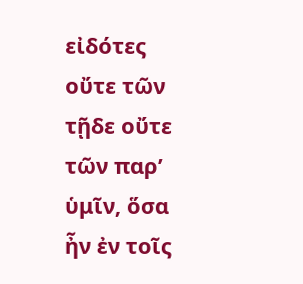εἰδότες οὔτε τῶν τῇδε οὔτε τῶν παρ’ ὑμῖν, ὅσα ἦν ἐν τοῖς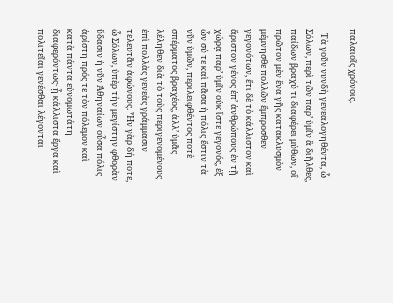παλαιοῖς χρόνοις.

  Τὰ γοῦν νυνδὴ γενεαλογηθέντα, ὦ Σόλων, περὶ τῶν παρ’ ὑμῖν ἃ διῆλθες, παίδων βραχύ τι διαφέρει μύθων, οἳ πρῶτον μὲν ἕνα γῆς κατακλυσμὸν μέμνησθε πολλῶν ἔμπροσθεν γεγονότων, ἔτι δὲ τὸ κάλλιστον καὶ ἄριστον γένος ἐπ’ ἀνθρώπους ἐν τῇ χώρᾳ παρ’ ὑμῖν οὐκ ἴστε γεγονός, ἐξ ὧν σύ τε καὶ πᾶσα ἡ πόλις ἔστιν τὰ νῦν ὑμῶν, περιλειφθέντος ποτὲ σπέρματος βραχέος, ἀλλ’ ὑμᾶς λέληθεν διὰ τὸ τοὺς περιγενομένους ἐπὶ πολλὰς γενεὰς γράμμασιν τελευτᾶν ἀφώνους. Ἦν γὰρ δή ποτε, ὦ Σόλων, ὑπὲρ τὴν μεγίστην φθορὰν ὕδασιν ἡ νῦν Ἀθηναίων οὖσα πόλις ἀρίστη πρός τε τὸν πόλεμον καὶ κατὰ πάντα εὐνομωτάτη διαφερόντως· ᾗ κάλλιστα ἔργα καὶ πολιτεῖαι γενέσθαι λέγονται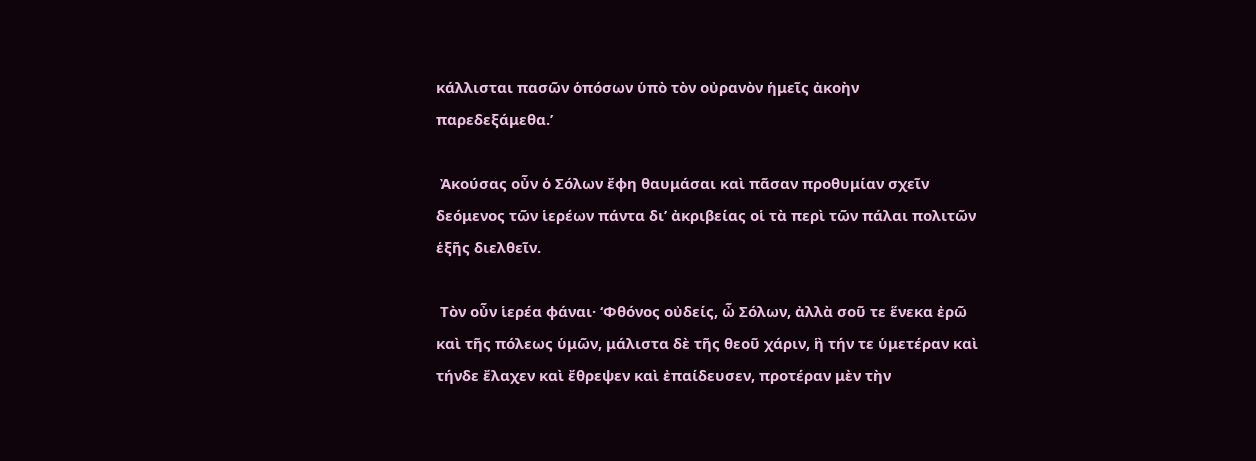κάλλισται πασῶν ὁπόσων ὑπὸ τὸν οὐρανὸν ἡμεῖς ἀκοὴν παρεδεξάμεθα.’

 Ἀκούσας οὖν ὁ Σόλων ἔφη θαυμάσαι καὶ πᾶσαν προθυμίαν σχεῖν δεόμενος τῶν ἱερέων πάντα δι’ ἀκριβείας οἱ τὰ περὶ τῶν πάλαι πολιτῶν ἑξῆς διελθεῖν.

 Τὸν οὖν ἱερέα φάναι· ‘Φθόνος οὐδείς, ὦ Σόλων, ἀλλὰ σοῦ τε ἕνεκα ἐρῶ καὶ τῆς πόλεως ὑμῶν, μάλιστα δὲ τῆς θεοῦ χάριν, ἣ τήν τε ὑμετέραν καὶ τήνδε ἔλαχεν καὶ ἔθρεψεν καὶ ἐπαίδευσεν, προτέραν μὲν τὴν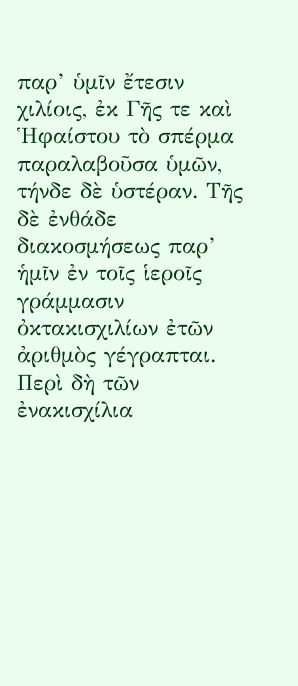παρ’ ὑμῖν ἔτεσιν χιλίοις, ἐκ Γῆς τε καὶ Ἡφαίστου τὸ σπέρμα παραλαβοῦσα ὑμῶν, τήνδε δὲ ὑστέραν. Τῆς δὲ ἐνθάδε διακοσμήσεως παρ’ ἡμῖν ἐν τοῖς ἱεροῖς γράμμασιν ὀκτακισχιλίων ἐτῶν ἀριθμὸς γέγραπται. Περὶ δὴ τῶν ἐνακισχίλια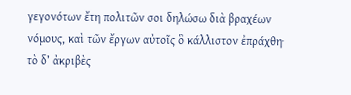γεγονότων ἔτη πολιτῶν σοι δηλώσω διὰ βραχέων νόμους, καὶ τῶν ἔργων αὐτοῖς ὃ κάλλιστον ἐπράχθη· τὸ δ’ ἀκριβὲς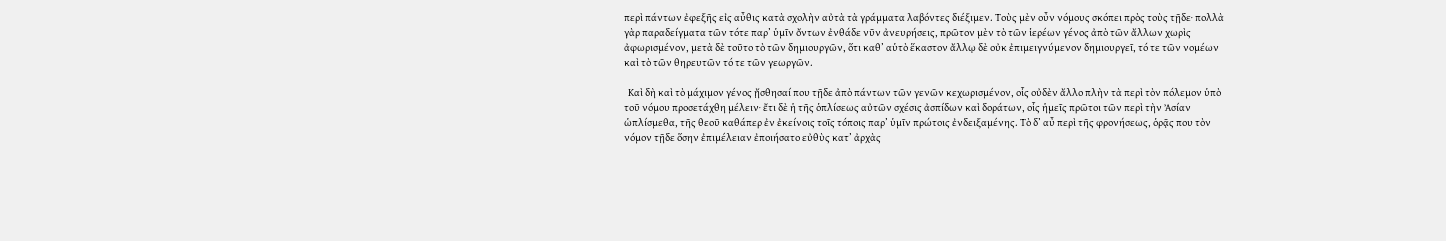περὶ πάντων ἐφεξῆς εἰς αὖθις κατὰ σχολὴν αὐτὰ τὰ γράμματα λαβόντες διέξιμεν. Τοὺς μὲν οὖν νόμους σκόπει πρὸς τοὺς τῇδε· πολλὰ γὰρ παραδείγματα τῶν τότε παρ’ ὑμῖν ὄντων ἐνθάδε νῦν ἀνευρήσεις, πρῶτον μὲν τὸ τῶν ἱερέων γένος ἀπὸ τῶν ἄλλων χωρὶς ἀφωρισμένον, μετὰ δὲ τοῦτο τὸ τῶν δημιουργῶν, ὅτι καθ’ αὑτὸ ἕκαστον ἄλλῳ δὲ οὐκ ἐπιμειγνύμενον δημιουργεῖ, τό τε τῶν νομέων καὶ τὸ τῶν θηρευτῶν τό τε τῶν γεωργῶν.

  Καὶ δὴ καὶ τὸ μάχιμον γένος ᾔσθησαί που τῇδε ἀπὸ πάντων τῶν γενῶν κεχωρισμένον, οἷς οὐδὲν ἄλλο πλὴν τὰ περὶ τὸν πόλεμον ὑπὸ τοῦ νόμου προσετάχθη μέλειν· ἔτι δὲ ἡ τῆς ὁπλίσεως αὐτῶν σχέσις ἀσπίδων καὶ δοράτων, οἷς ἡμεῖς πρῶτοι τῶν περὶ τὴν Ἀσίαν ὡπλίσμεθα, τῆς θεοῦ καθάπερ ἐν ἐκείνοις τοῖς τόποις παρ’ ὑμῖν πρώτοις ἐνδειξαμένης. Τὸ δ’ αὖ περὶ τῆς φρονήσεως, ὁρᾷς που τὸν νόμον τῇδε ὅσην ἐπιμέλειαν ἐποιήσατο εὐθὺς κατ’ ἀρχὰς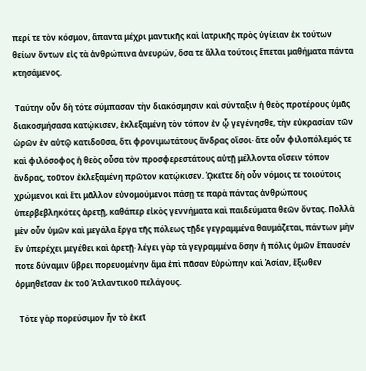περί τε τὸν κόσμον, ἅπαντα μέχρι μαντικῆς καὶ ἰατρικῆς πρὸς ὑγίειαν ἐκ τούτων θείων ὄντων εἰς τὰ ἀνθρώπινα ἀνευρών, ὅσα τε ἄλλα τούτοις ἕπεται μαθήματα πάντα κτησάμενος.

 Ταύτην οὖν δὴ τότε σύμπασαν τὴν διακόσμησιν καὶ σύνταξιν ἡ θεὸς προτέρους ὑμᾶς διακοσμήσασα κατῴκισεν, ἐκλεξαμένη τὸν τόπον ἐν ᾧ γεγένησθε, τὴν εὐκρασίαν τῶν ὡρῶν ἐν αὐτῷ κατιδοῦσα, ὅτι φρονιμωτάτους ἄνδρας οἴσοι· ἅτε οὖν φιλοπόλεμός τε καὶ φιλόσοφος ἡ θεὸς οὖσα τὸν προσφερεστάτους αὐτῇ μέλλοντα οἴσειν τόπον ἄνδρας, τοῦτον ἐκλεξαμένη πρῶτον κατῴκισεν. ᾨκεῖτε δὴ οὖν νόμοις τε τοιούτοις χρώμενοι καὶ ἔτι μᾶλλον εὐνομούμενοι πάσῃ τε παρὰ πάντας ἀνθρώπους ὑπερβεβληκότες ἀρετῇ, καθάπερ εἰκὸς γεννήματα καὶ παιδεύματα θεῶν ὄντας. Πολλὰ μὲν οὖν ὑμῶν καὶ μεγάλα ἔργα τῆς πόλεως τῇδε γεγραμμένα θαυμάζεται, πάντων μὴν ἓν ὑπερέχει μεγέθει καὶ ἀρετῇ· λέγει γὰρ τὰ γεγραμμένα ὅσην ἡ πόλις ὑμῶν ἔπαυσέν ποτε δύναμιν ὕβρει πορευομένην ἅμα ἐπὶ πᾶσαν Εὐρώπην καὶ Ἀσίαν, ἔξωθεν ὁρμηθεῖσαν ἐκ τοῦ Ἀτλαντικοῦ πελάγους.

  Τότε γὰρ πορεύσιμον ἦν τὸ ἐκεῖ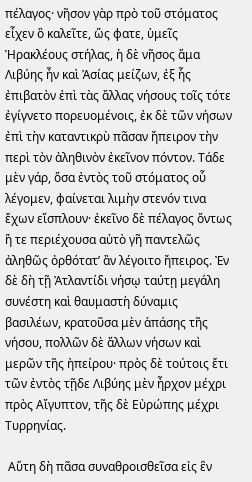πέλαγος· νῆσον γὰρ πρὸ τοῦ στόματος εἶχεν ὃ καλεῖτε, ὥς φατε, ὑμεῖς Ἡρακλέους στήλας, ἡ δὲ νῆσος ἅμα Λιβύης ἦν καὶ Ἀσίας μείζων, ἐξ ἧς ἐπιβατὸν ἐπὶ τὰς ἄλλας νήσους τοῖς τότε ἐγίγνετο πορευομένοις, ἐκ δὲ τῶν νήσων ἐπὶ τὴν καταντικρὺ πᾶσαν ἤπειρον τὴν περὶ τὸν ἀληθινὸν ἐκεῖνον πόντον. Τάδε μὲν γάρ, ὅσα ἐντὸς τοῦ στόματος οὗ λέγομεν, φαίνεται λιμὴν στενόν τινα ἔχων εἴσπλουν· ἐκεῖνο δὲ πέλαγος ὄντως ἥ τε περιέχουσα αὐτὸ γῆ παντελῶς ἀληθῶς ὀρθότατ’ ἂν λέγοιτο ἤπειρος. Ἐν δὲ δὴ τῇ Ἀτλαντίδι νήσῳ ταύτῃ μεγάλη συνέστη καὶ θαυμαστὴ δύναμις βασιλέων, κρατοῦσα μὲν ἁπάσης τῆς νήσου, πολλῶν δὲ ἄλλων νήσων καὶ μερῶν τῆς ἠπείρου· πρὸς δὲ τούτοις ἔτι τῶν ἐντὸς τῇδε Λιβύης μὲν ἦρχον μέχρι πρὸς Αἴγυπτον, τῆς δὲ Εὐρώπης μέχρι Τυρρηνίας.

 Αὕτη δὴ πᾶσα συναθροισθεῖσα εἰς ἓν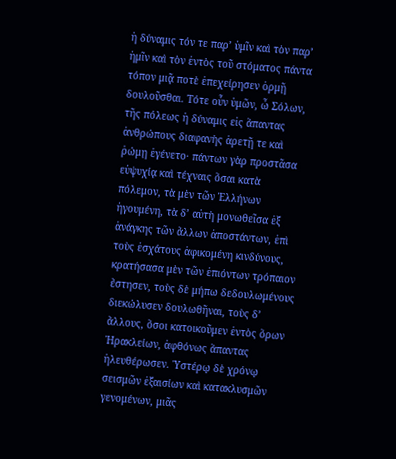ἡ δύναμις τόν τε παρ’ ὑμῖν καὶ τὸν παρ’ ἡμῖν καὶ τὸν ἐντὸς τοῦ στόματος πάντα τόπον μιᾷ ποτὲ ἐπεχείρησεν ὁρμῇ δουλοῦσθαι. Τότε οὖν ὑμῶν, ὦ Σόλων, τῆς πόλεως ἡ δύναμις εἰς ἅπαντας ἀνθρώπους διαφανὴς ἀρετῇ τε καὶ ῥώμῃ ἐγένετο· πάντων γὰρ προστᾶσα εὐψυχίᾳ καὶ τέχναις ὅσαι κατὰ πόλεμον, τὰ μὲν τῶν Ἑλλήνων ἡγουμένη, τὰ δ’ αὐτὴ μονωθεῖσα ἐξ ἀνάγκης τῶν ἄλλων ἀποστάντων, ἐπὶ τοὺς ἐσχάτους ἀφικομένη κινδύνους, κρατήσασα μὲν τῶν ἐπιόντων τρόπαιον ἔστησεν, τοὺς δὲ μήπω δεδουλωμένους διεκώλυσεν δουλωθῆναι, τοὺς δ’ ἄλλους, ὅσοι κατοικοῦμεν ἐντὸς ὅρων Ἡρακλείων, ἀφθόνως ἅπαντας ἠλευθέρωσεν. Ὑστέρῳ δὲ χρόνῳ σεισμῶν ἐξαισίων καὶ κατακλυσμῶν γενομένων, μιᾶς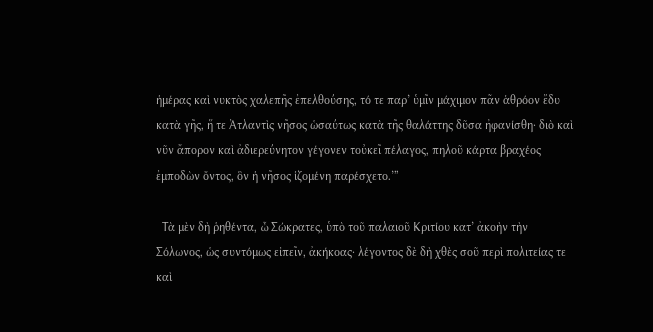ἡμέρας καὶ νυκτὸς χαλεπῆς ἐπελθούσης, τό τε παρ’ ὑμῖν μάχιμον πᾶν ἁθρόον ἔδυ κατὰ γῆς, ἥ τε Ἀτλαντὶς νῆσος ὡσαύτως κατὰ τῆς θαλάττης δῦσα ἠφανίσθη· διὸ καὶ νῦν ἄπορον καὶ ἀδιερεύνητον γέγονεν τοὐκεῖ πέλαγος, πηλοῦ κάρτα βραχέος ἐμποδὼν ὄντος, ὃν ἡ νῆσος ἱζομένη παρέσχετο.’”

  Τὰ μὲν δὴ ῥηθέντα, ὦ Σώκρατες, ὑπὸ τοῦ παλαιοῦ Κριτίου κατ’ ἀκοὴν τὴν Σόλωνος, ὡς συντόμως εἰπεῖν, ἀκήκοας· λέγοντος δὲ δὴ χθὲς σοῦ περὶ πολιτείας τε καὶ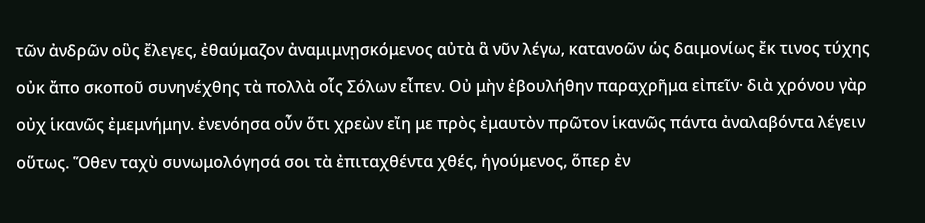τῶν ἀνδρῶν οὓς ἔλεγες, ἐθαύμαζον ἀναμιμνῃσκόμενος αὐτὰ ἃ νῦν λέγω, κατανοῶν ὡς δαιμονίως ἔκ τινος τύχης οὐκ ἄπο σκοποῦ συνηνέχθης τὰ πολλὰ οἷς Σόλων εἶπεν. Οὐ μὴν ἐβουλήθην παραχρῆμα εἰπεῖν· διὰ χρόνου γὰρ οὐχ ἱκανῶς ἐμεμνήμην. ἐνενόησα οὖν ὅτι χρεὼν εἴη με πρὸς ἐμαυτὸν πρῶτον ἱκανῶς πάντα ἀναλαβόντα λέγειν οὕτως. Ὅθεν ταχὺ συνωμολόγησά σοι τὰ ἐπιταχθέντα χθές, ἡγούμενος, ὅπερ ἐν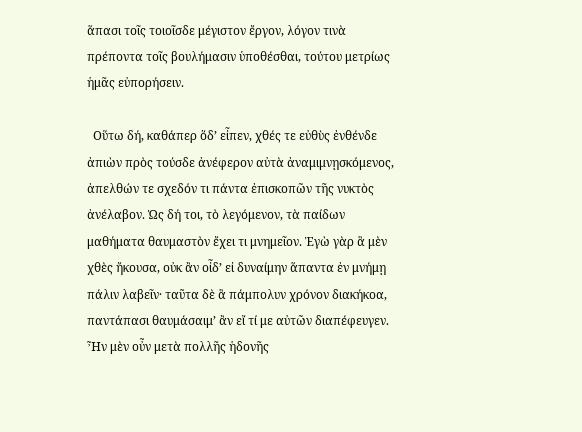ἅπασι τοῖς τοιοῖσδε μέγιστον ἔργον, λόγον τινὰ πρέποντα τοῖς βουλήμασιν ὑποθέσθαι, τούτου μετρίως ἡμᾶς εὐπορήσειν.

  Οὕτω δή, καθάπερ ὅδ’ εἶπεν, χθές τε εὐθὺς ἐνθένδε ἀπιὼν πρὸς τούσδε ἀνέφερον αὐτὰ ἀναμιμνῃσκόμενος, ἀπελθών τε σχεδόν τι πάντα ἐπισκοπῶν τῆς νυκτὸς ἀνέλαβον. Ὡς δή τοι, τὸ λεγόμενον, τὰ παίδων μαθήματα θαυμαστὸν ἔχει τι μνημεῖον. Ἐγὼ γὰρ ἃ μὲν χθὲς ἤκουσα, οὐκ ἂν οἶδ’ εἰ δυναίμην ἅπαντα ἐν μνήμῃ πάλιν λαβεῖν· ταῦτα δὲ ἃ πάμπολυν χρόνον διακήκοα, παντάπασι θαυμάσαιμ’ ἂν εἴ τί με αὐτῶν διαπέφευγεν. Ἦν μὲν οὖν μετὰ πολλῆς ἡδονῆς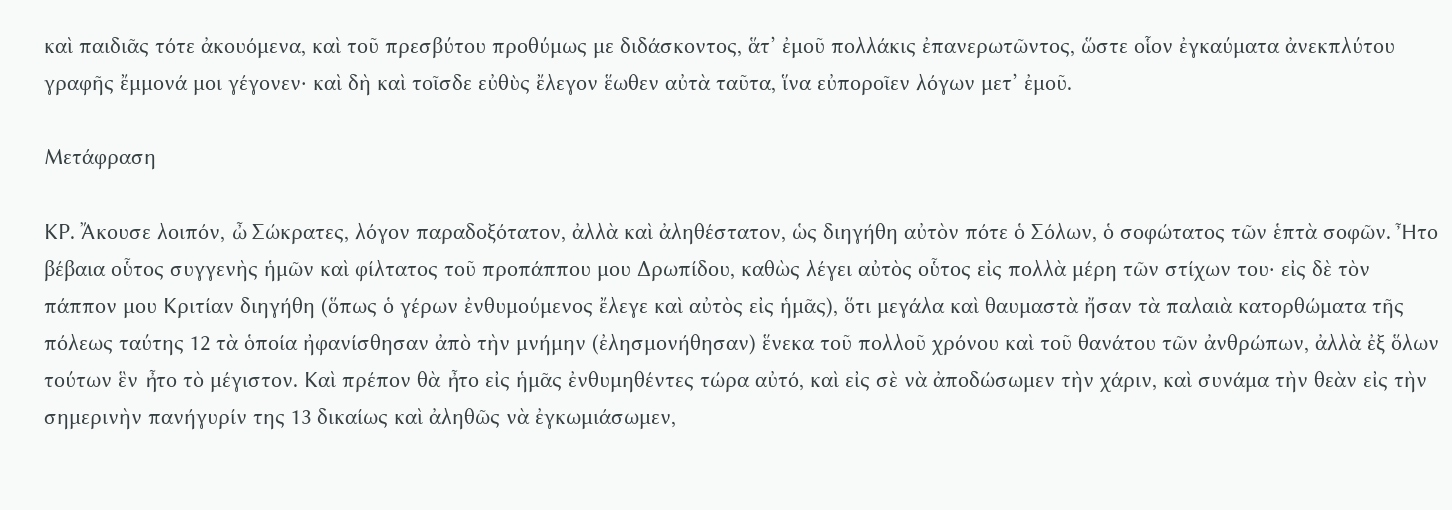καὶ παιδιᾶς τότε ἀκουόμενα, καὶ τοῦ πρεσβύτου προθύμως με διδάσκοντος, ἅτ’ ἐμοῦ πολλάκις ἐπανερωτῶντος, ὥστε οἷον ἐγκαύματα ἀνεκπλύτου γραφῆς ἔμμονά μοι γέγονεν· καὶ δὴ καὶ τοῖσδε εὐθὺς ἔλεγον ἕωθεν αὐτὰ ταῦτα, ἵνα εὐποροῖεν λόγων μετ’ ἐμοῦ.

Μετάφραση

ΚΡ. Ἄκουσε λοιπόν, ὦ Σώκρατες, λόγον παραδοξότατον, ἀλλὰ καὶ ἀληθέστατον, ὡς διηγήθη αὐτὸν πότε ὁ Σόλων, ὁ σοφώτατος τῶν ἑπτὰ σοφῶν. Ἦτο βέβαια οὗτος συγγενὴς ἡμῶν καὶ φίλτατος τοῦ προπάππου μου Δρωπίδου, καθὼς λέγει αὐτὸς οὗτος εἰς πολλὰ μέρη τῶν στίχων του· εἰς δὲ τὸν πάππον μου Κριτίαν διηγήθη (ὅπως ὁ γέρων ἐνθυμούμενος ἔλεγε καὶ αὐτὸς εἰς ἡμᾶς), ὅτι μεγάλα καὶ θαυμαστὰ ἤσαν τὰ παλαιὰ κατορθώματα τῆς πόλεως ταύτης 12 τὰ ὁποία ἠφανίσθησαν ἀπὸ τὴν μνήμην (ἐλησμονήθησαν) ἕνεκα τοῦ πολλοῦ χρόνου καὶ τοῦ θανάτου τῶν ἀνθρώπων, ἀλλὰ ἐξ ὅλων τούτων ἓν ἦτο τὸ μέγιστον. Καὶ πρέπον θὰ ἦτο εἰς ἡμᾶς ἐνθυμηθέντες τώρα αὐτό, καὶ εἰς σὲ νὰ ἀποδώσωμεν τὴν χάριν, καὶ συνάμα τὴν θεὰν εἰς τὴν σημερινὴν πανήγυρίν της 13 δικαίως καὶ ἀληθῶς νὰ ἐγκωμιάσωμεν,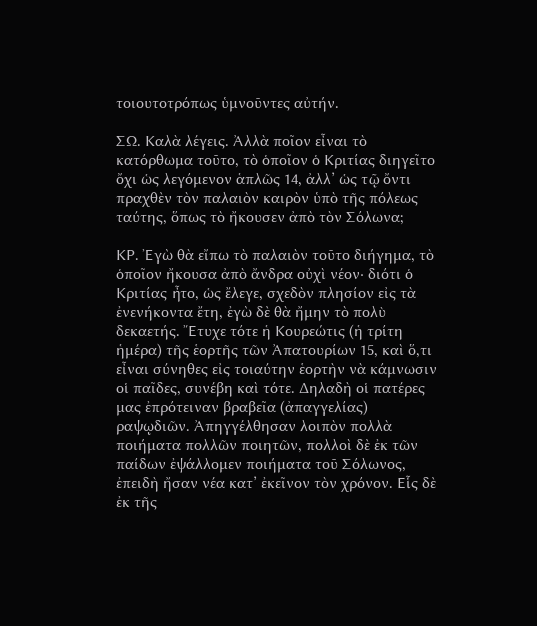τοιουτοτρόπως ὑμνοῦντες αὐτήν.

ΣΩ. Καλὰ λέγεις. Ἀλλὰ ποῖον εἶναι τὸ κατόρθωμα τοῦτο, τὸ ὁποῖον ὁ Κριτίας διηγεῖτο ὄχι ὡς λεγόμενον ἁπλῶς 14, ἀλλ’ ὡς τῷ ὄντι πραχθὲν τὸν παλαιὸν καιρὸν ὑπὸ τῆς πόλεως ταύτης, ὅπως τὸ ἤκουσεν ἀπὸ τὸν Σόλωνα;

ΚΡ. Ἐγὼ θὰ εἴπω τὸ παλαιὸν τοῦτο διήγημα, τὸ ὁποῖον ἤκουσα ἀπὸ ἄνδρα οὐχὶ νέον· διότι ὁ Κριτίας ἦτο, ὡς ἔλεγε, σχεδὸν πλησίον εἰς τὰ ἐνενήκοντα ἔτη, ἐγὼ δὲ θὰ ἤμην τὸ πολὺ δεκαετής. Ἔτυχε τότε ἡ Κουρεώτις (ἡ τρίτη ἡμέρα) τῆς ἑορτῆς τῶν Ἀπατουρίων 15, καὶ ὅ,τι εἶναι σύνηθες εἰς τοιαύτην ἑορτὴν νὰ κάμνωσιν οἱ παῖδες, συνέβη καὶ τότε. Δηλαδὴ οἱ πατέρες μας ἐπρότειναν βραβεῖα (ἀπαγγελίας) ραψῳδιῶν. Ἀπηγγέλθησαν λοιπὸν πολλὰ ποιήματα πολλῶν ποιητῶν, πολλοὶ δὲ ἐκ τῶν παίδων ἐψάλλομεν ποιήματα τοῦ Σόλωνος, ἐπειδὴ ἤσαν νέα κατ’ ἐκεῖνον τὸν χρόνον. Εἷς δὲ ἐκ τῆς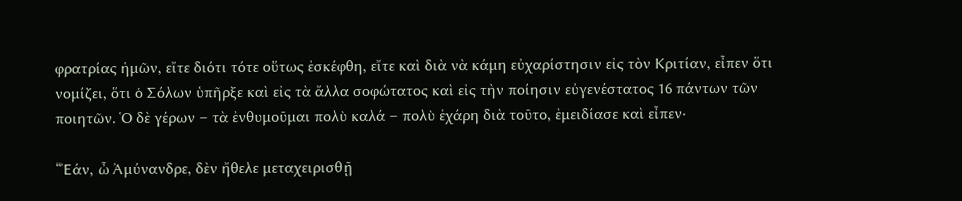φρατρίας ἡμῶν, εἴτε διότι τότε οὕτως ἐσκέφθη, εἴτε καὶ διὰ νὰ κάμη εὐχαρίστησιν εἰς τὸν Κριτίαν, εἶπεν ὅτι νομίζει, ὅτι ὁ Σόλων ὑπῆρξε καὶ εἰς τὰ ἄλλα σοφώτατος καὶ εἰς τὴν ποίησιν εὐγενέστατος 16 πάντων τῶν ποιητῶν. Ὁ δὲ γέρων – τὰ ἐνθυμοῦμαι πολὺ καλά – πολὺ ἐχάρη διὰ τοῦτο, ἐμειδίασε καὶ εἶπεν·

“Ἐάν, ὦ Ἀμύνανδρε, δὲν ἤθελε μεταχειρισθῇ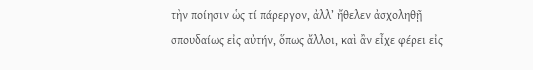τὴν ποίησιν ὡς τί πάρεργον, ἀλλ’ ἤθελεν ἀσχοληθῇ σπουδαίως εἰς αὐτήν, ὅπως ἄλλοι, καὶ ἂν εἶχε φέρει εἰς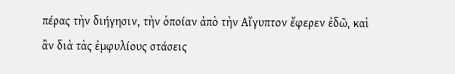πέρας τὴν διήγησιν, τὴν ὁποίαν ἀπὸ τὴν Αἴγυπτον ἔφερεν ἐδῶ, καὶ ἂν διὰ τὰς ἐμφυλίους στάσεις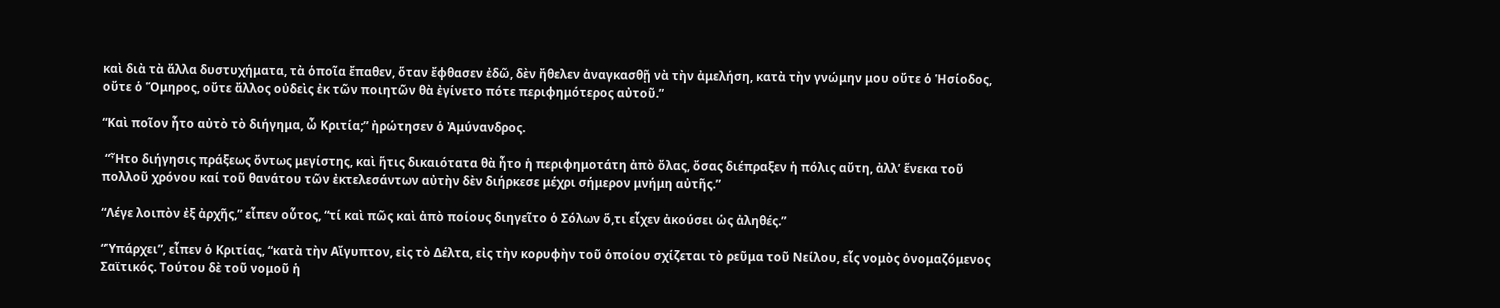καὶ διὰ τὰ ἄλλα δυστυχήματα, τὰ ὁποῖα ἔπαθεν, ὅταν ἔφθασεν ἐδῶ, δὲν ἤθελεν ἀναγκασθῇ νὰ τὴν ἀμελήση, κατὰ τὴν γνώμην μου οὔτε ὁ Ἡσίοδος, οὔτε ὁ Ὅμηρος, οὔτε ἄλλος οὐδεὶς ἐκ τῶν ποιητῶν θὰ ἐγίνετο πότε περιφημότερος αὐτοῦ.”

“Καὶ ποῖον ἦτο αὐτὸ τὸ διήγημα, ὦ Κριτία;” ἠρώτησεν ὁ Ἀμύνανδρος.

 “Ἦτο διήγησις πράξεως ὄντως μεγίστης, καὶ ἥτις δικαιότατα θὰ ἦτο ἡ περιφημοτάτη ἀπὸ ὄλας, ὄσας διέπραξεν ἡ πόλις αὔτη, ἀλλ’ ἕνεκα τοῦ πολλοῦ χρόνου καί τοῦ θανάτου τῶν ἐκτελεσάντων αὐτὴν δὲν διήρκεσε μέχρι σήμερον μνήμη αὐτῆς.”

“Λέγε λοιπὸν ἐξ ἀρχῆς,” εἶπεν οὗτος, “τί καὶ πῶς καὶ ἀπὸ ποίους διηγεῖτο ὁ Σόλων ὅ,τι εἶχεν ἀκούσει ὡς ἀληθές.”

“Ὑπάρχει”, εἶπεν ὁ Κριτίας, “κατὰ τὴν Αἴγυπτον, εἰς τὸ Δέλτα, εἰς τὴν κορυφὴν τοῦ ὁποίου σχίζεται τὸ ρεῦμα τοῦ Νείλου, εἷς νομὸς ὀνομαζόμενος Σαϊτικός. Τούτου δὲ τοῦ νομοῦ ἡ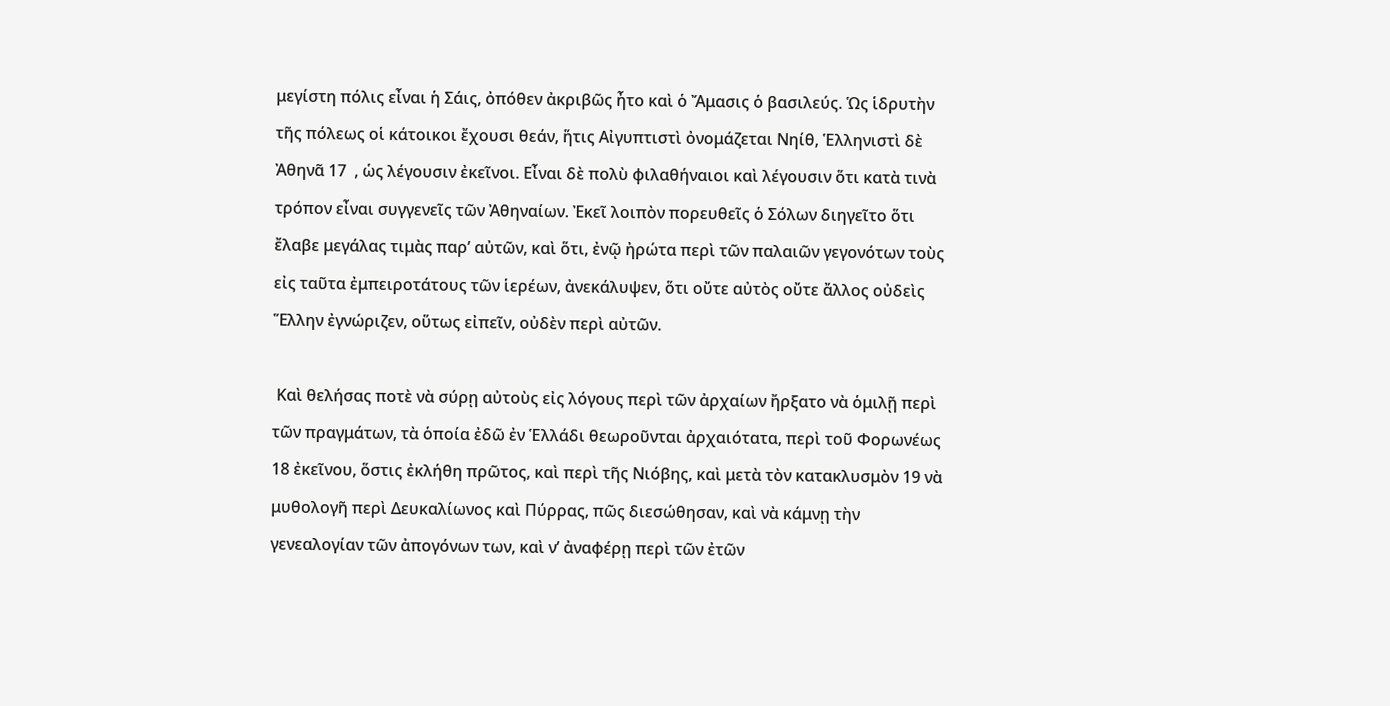μεγίστη πόλις εἶναι ἡ Σάις, ὀπόθεν ἀκριβῶς ἦτο καὶ ὁ Ἄμασις ὁ βασιλεύς. Ὡς ἱδρυτὴν τῆς πόλεως οἱ κάτοικοι ἔχουσι θεάν, ἥτις Αἰγυπτιστὶ ὀνομάζεται Νηίθ, Ἑλληνιστὶ δὲ Ἀθηνᾶ 17  , ὡς λέγουσιν ἐκεῖνοι. Εἶναι δὲ πολὺ φιλαθήναιοι καὶ λέγουσιν ὅτι κατὰ τινὰ τρόπον εἶναι συγγενεῖς τῶν Ἀθηναίων. Ἐκεῖ λοιπὸν πορευθεῖς ὁ Σόλων διηγεῖτο ὅτι ἔλαβε μεγάλας τιμὰς παρ’ αὐτῶν, καὶ ὅτι, ἐνῷ ἠρώτα περὶ τῶν παλαιῶν γεγονότων τοὺς εἰς ταῦτα ἐμπειροτάτους τῶν ἱερέων, ἀνεκάλυψεν, ὅτι οὔτε αὐτὸς οὔτε ἄλλος οὐδεὶς Ἕλλην ἐγνώριζεν, οὕτως εἰπεῖν, οὐδὲν περὶ αὐτῶν.

 Καὶ θελήσας ποτὲ νὰ σύρῃ αὐτοὺς εἰς λόγους περὶ τῶν ἀρχαίων ἤρξατο νὰ ὁμιλῇ περὶ τῶν πραγμάτων, τὰ ὁποία ἐδῶ ἐν Ἑλλάδι θεωροῦνται ἀρχαιότατα, περὶ τοῦ Φορωνέως 18 ἐκεῖνου, ὅστις ἐκλήθη πρῶτος, καὶ περὶ τῆς Νιόβης, καὶ μετὰ τὸν κατακλυσμὸν 19 νὰ μυθολογῆ περὶ Δευκαλίωνος καὶ Πύρρας, πῶς διεσώθησαν, καὶ νὰ κάμνῃ τὴν γενεαλογίαν τῶν ἀπογόνων των, καὶ ν’ ἀναφέρῃ περὶ τῶν ἐτῶν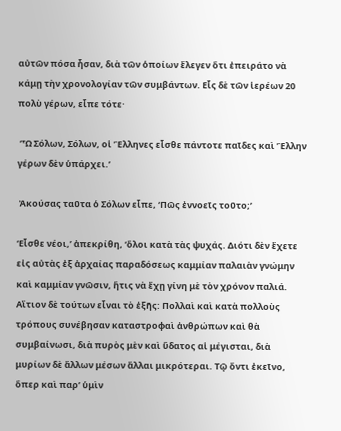αὐτῶν πόσα ἦσαν, διὰ τῶν ὁποίων ἔλεγεν ὅτι ἐπειράτο νὰ κάμῃ τὴν χρονολογίαν τῶν συμβάντων. Εἷς δὲ τῶν ἱερέων 20 πολὺ γέρων, εἶπε τότε·

 ‘Ὦ Σόλων, Σόλων, οἱ Ἕλληνες εἶσθε πάντοτε παῖδες καὶ Ἕλλην γέρων δὲν ὑπάρχει.’

 Ἀκούσας ταῦτα ὁ Σόλων εἶπε, ‘Πῶς ἐννοεῖς τοῦτο;’

‘Εἶσθε νέοι,’ ἀπεκρίθη, ‘ὅλοι κατὰ τὰς ψυχάς. Διότι δὲν ἔχετε εἰς αὐτὰς ἐξ ἀρχαίας παραδόσεως καμμίαν παλαιὰν γνώμην καὶ καμμίαν γνῶσιν, ἥτις νὰ ἔχῃ γίνη μὲ τὸν χρόνον παλιά. Αἴτιον δὲ τούτων εἶναι τὸ ἑξῆς: Πολλαὶ καὶ κατὰ πολλοὺς τρόπους συνέβησαν καταστροφαὶ ἀνθρώπων καὶ θὰ συμβαίνωσι, διὰ πυρὸς μὲν καὶ ὕδατος αἱ μέγισται, διὰ μυρίων δὲ ἄλλων μέσων ἄλλαι μικρότεραι. Τῷ ὄντι ἐκεῖνο, ὅπερ καὶ παρ’ ὑμὶν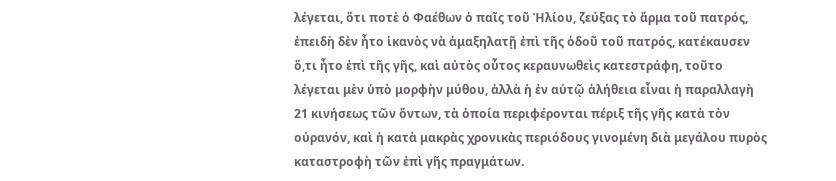λέγεται, ὅτι ποτὲ ὁ Φαέθων ὁ παῖς τοῦ Ἡλίου, ζεύξας τὸ ἅρμα τοῦ πατρός, ἐπειδὴ δὲν ἦτο ἱκανὸς νὰ ἁμαξηλατῇ ἐπὶ τῆς ὁδοῦ τοῦ πατρός, κατέκαυσεν ὅ,τι ἦτο ἐπὶ τῆς γῆς, καὶ αὐτὸς οὗτος κεραυνωθεὶς κατεστράφη, τοῦτο λέγεται μὲν ὑπὸ μορφὴν μύθου, ἀλλὰ ἡ ἐν αὐτῷ ἀλήθεια εἶναι ἡ παραλλαγὴ 21 κινήσεως τῶν ὅντων, τὰ ὁποία περιφέρονται πέριξ τῆς γῆς κατὰ τὸν οὐρανόν, καὶ ἡ κατὰ μακρὰς χρονικὰς περιόδους γινομένη διὰ μεγάλου πυρὸς καταστροφὴ τῶν ἐπὶ γῆς πραγμάτων.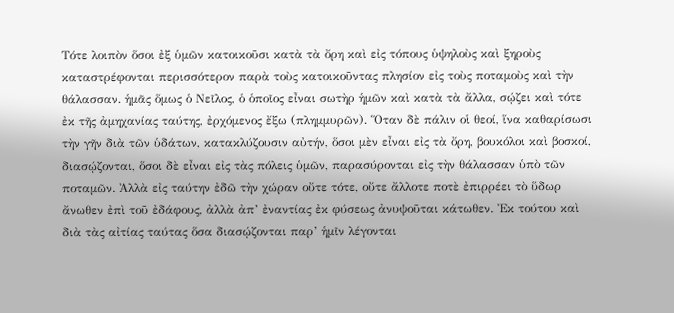Τότε λοιπὸν ὅσοι ἐξ ὑμῶν κατοικοῦσι κατὰ τὰ ὄρη καὶ εἰς τόπους ὑψηλοὺς καὶ ξηροὺς καταστρέφονται περισσότερον παρὰ τοὺς κατοικοῦντας πλησίον εἰς τοὺς ποταμοὺς καὶ τὴν θάλασσαν. ἡμᾶς ὅμως ὁ Νεῖλος, ὁ ὁποῖος εἶναι σωτὴρ ἡμῶν καὶ κατὰ τὰ ἄλλα, σῴζει καὶ τότε ἐκ τῆς ἀμηχανίας ταύτης, ἐρχόμενος ἔξω (πλημμυρῶν). Ὅταν δὲ πάλιν οἱ θεοί, ἵνα καθαρίσωσι τὴν γῆν διὰ τῶν ὑδάτων, κατακλύζουσιν αὐτήν, ὅσοι μὲν εἶναι εἰς τὰ ὄρη, βουκόλοι καὶ βοσκοί, διασῴζονται, ὅσοι δὲ εἶναι εἰς τὰς πόλεις ὑμῶν, παρασύρονται εἰς τὴν θάλασσαν ὑπὸ τῶν ποταμῶν. Ἀλλὰ εἰς ταύτην ἐδῶ τὴν χώραν οὔτε τότε, οὔτε ἄλλοτε ποτὲ ἐπιρρέει τὸ ὕδωρ ἄνωθεν ἐπὶ τοῦ ἐδάφους, ἀλλὰ ἀπ’ ἐναντίας ἐκ φύσεως ἀνυψοῦται κάτωθεν. Ἐκ τούτου καὶ διὰ τὰς αἰτίας ταύτας ὅσα διασῴζονται παρ’ ἡμῖν λέγονται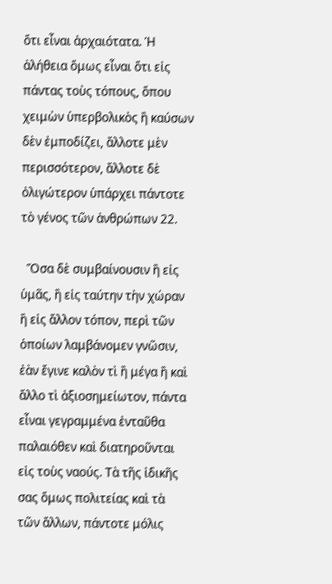ὅτι εἶναι ἀρχαιότατα. Ἡ ἀλήθεια ὅμως εἶναι ὅτι εἰς πάντας τοὺς τόπους, ὅπου χειμὼν ὑπερβολικὸς ἢ καύσων δὲν ἐμποδίζει, ἄλλοτε μὲν περισσότερον, ἄλλοτε δὲ ὀλιγώτερον ὑπάρχει πάντοτε τὸ γένος τῶν ἀνθρώπων 22.

  Ὅσα δὲ συμβαίνουσιν ἢ εἰς ὑμᾶς, ἢ εἰς ταύτην τὴν χώραν ἢ εἰς ἄλλον τόπον, περὶ τῶν ὁποίων λαμβάνομεν γνῶσιν, ἐὰν ἔγινε καλὸν τὶ ἢ μέγα ἢ καὶ ἄλλο τὶ ἀξιοσημείωτον, πάντα εἶναι γεγραμμένα ἐνταῦθα παλαιόθεν καὶ διατηροῦνται εἰς τοὺς ναούς. Τὰ τῆς ἰδικῆς σας ὅμως πολιτείας καὶ τὰ τῶν ἄλλων, πάντοτε μόλις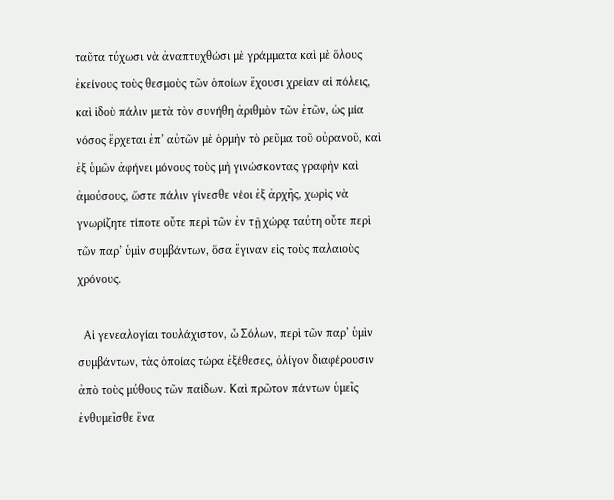ταῦτα τύχωσι νὰ ἀναπτυχθώσι μὲ γράμματα καὶ μὲ ὅλους ἐκείνους τοὺς θεσμοὺς τῶν ὁποίων ἔχουσι χρείαν αἱ πόλεις, καὶ ἰδοὺ πάλιν μετὰ τὸν συνήθη ἀριθμὸν τῶν ἐτῶν, ὡς μία νόσος ἔρχεται ἐπ’ αὐτῶν μὲ ὁρμὴν τὸ ρεῦμα τοῦ οὐρανοῦ, καὶ ἐξ ὑμῶν ἀφήνει μόνους τοὺς μὴ γινώσκοντας γραφὴν καὶ ἀμούσους, ὥστε πάλιν γίνεσθε νέοι ἐξ ἀρχῆς, χωρὶς νὰ γνωρίζητε τίποτε οὔτε περὶ τῶν ἐν τῇ χώρᾳ ταύτη οὔτε περὶ τῶν παρ’ ὑμὶν συμβάντων, ὅσα ἔγιναν εἰς τοὺς παλαιοὺς χρόνους.

  Αἱ γενεαλογίαι τουλάχιστον, ὦ Σόλων, περὶ τῶν παρ’ ὑμὶν συμβάντων, τὰς ὁποίας τώρα ἐξέθεσες, ὀλίγον διαφέρουσιν ἀπὸ τοὺς μύθους τῶν παίδων. Καὶ πρῶτον πάντων ὑμεῖς ἐνθυμεῖσθε ἕνα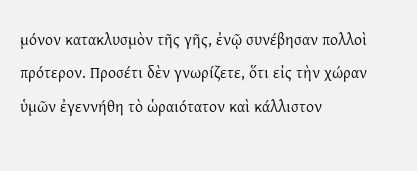μόνον κατακλυσμὸν τῆς γῆς, ἐνῷ συνέβησαν πολλοὶ πρότερον. Προσέτι δὲν γνωρίζετε, ὅτι εἰς τὴν χώραν ὑμῶν ἐγεννήθη τὸ ὡραιότατον καὶ κάλλιστον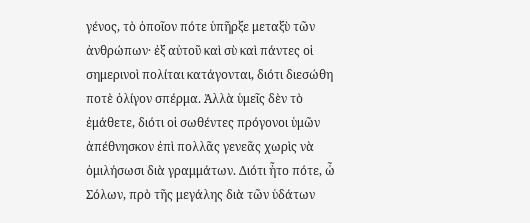γένος, τὸ ὁποῖον πότε ὑπῆρξε μεταξὺ τῶν ἀνθρώπων· ἐξ αὐτοῦ καὶ σὺ καὶ πάντες οἱ σημερινοὶ πολίται κατάγονται, διότι διεσώθη ποτὲ ὀλίγον σπέρμα. Ἀλλὰ ὑμεῖς δὲν τὸ ἐμάθετε, διότι οἱ σωθέντες πρόγονοι ὑμῶν ἀπέθνησκον ἐπὶ πολλᾶς γενεᾶς χωρὶς νὰ ὁμιλήσωσι διὰ γραμμάτων. Διότι ἦτο πότε, ὦ Σόλων, πρὸ τῆς μεγάλης διὰ τῶν ὑδάτων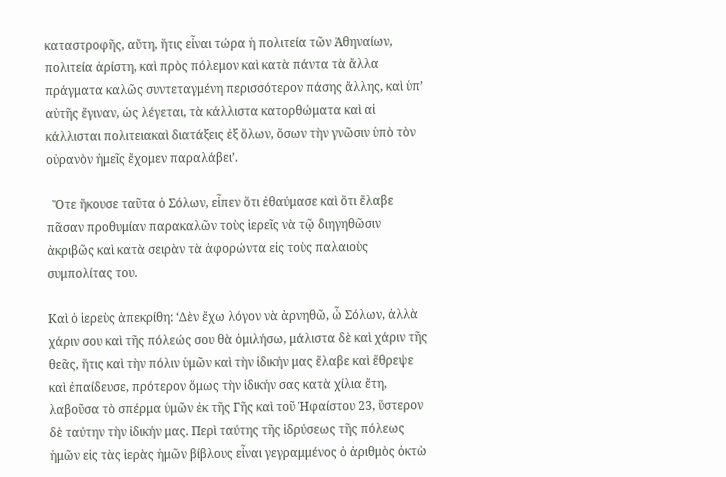καταστροφῆς, αὔτη, ἥτις εἶναι τώρα ἡ πολιτεία τῶν Ἀθηναίων, πολιτεία ἀρίστη, καὶ πρὸς πόλεμον καὶ κατὰ πάντα τὰ ἄλλα πράγματα καλῶς συντεταγμένη περισσότερον πάσης ἄλλης, καὶ ὑπ’ αὐτῆς ἔγιναν, ὡς λέγεται, τὰ κάλλιστα κατορθώματα καὶ αἱ κάλλισται πολιτειακαὶ διατάξεις ἐξ ὅλων, ὅσων τὴν γνῶσιν ὑπὸ τὸν οὐρανὸν ἠμεῖς ἔχομεν παραλάβει’.

  Ὄτε ἤκουσε ταῦτα ὁ Σόλων, εἶπεν ὅτι ἐθαύμασε καὶ ὅτι ἔλαβε πᾶσαν προθυμίαν παρακαλῶν τοὺς ἱερεῖς νὰ τῷ διηγηθῶσιν ἀκριβῶς καὶ κατὰ σειρὰν τὰ ἀφορώντα εἰς τοὺς παλαιοὺς συμπολίτας του.

Καὶ ὁ ἱερεὺς ἀπεκρίθη: ‘Δὲν ἔχω λόγον νὰ ἀρνηθῶ, ὦ Σόλων, ἀλλὰ χάριν σου καὶ τῆς πόλεώς σου θὰ ὁμιλήσω, μάλιστα δὲ καὶ χάριν τῆς θεᾶς, ἥτις καὶ τὴν πόλιν ὑμῶν καὶ τὴν ἰδικήν μας ἔλαβε καὶ ἔθρεψε καὶ ἐπαίδευσε, πρότερον ὅμως τὴν ἰδικήν σας κατὰ χίλια ἔτη, λαβοῦσα τὸ σπέρμα ὑμῶν ἐκ τῆς Γῆς καὶ τοῦ Ἡφαίστου 23, ὕστερον δὲ ταύτην τὴν ἰδικήν μας. Περὶ ταύτης τῆς ἱδρύσεως τῆς πόλεως ἡμῶν εἰς τὰς ἱερὰς ἡμῶν βίβλους εἶναι γεγραμμένος ὁ ἀριθμὸς ὀκτὼ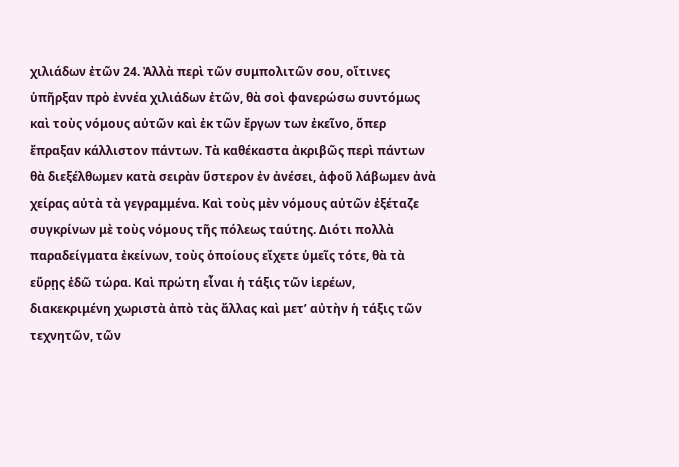χιλιάδων ἐτῶν 24. Ἀλλὰ περὶ τῶν συμπολιτῶν σου, οἵτινες ὑπῆρξαν πρὸ ἐννέα χιλιάδων ἐτῶν, θὰ σοὶ φανερώσω συντόμως καὶ τοὺς νόμους αὐτῶν καὶ ἐκ τῶν ἔργων των ἐκεῖνο, ὅπερ ἔπραξαν κάλλιστον πάντων. Τὰ καθέκαστα ἀκριβῶς περὶ πάντων θὰ διεξέλθωμεν κατὰ σειρὰν ὕστερον ἐν ἀνέσει, ἀφοῦ λάβωμεν ἀνὰ χείρας αὐτὰ τὰ γεγραμμένα. Καὶ τοὺς μὲν νόμους αὐτῶν ἐξέταζε συγκρίνων μὲ τοὺς νόμους τῆς πόλεως ταύτης. Διότι πολλὰ παραδείγματα ἐκείνων, τοὺς ὁποίους εἴχετε ὑμεῖς τότε, θὰ τὰ εὕρῃς ἐδῶ τώρα. Καὶ πρώτη εἶναι ἡ τάξις τῶν ἱερέων, διακεκριμένη χωριστὰ ἀπὸ τὰς ἄλλας καὶ μετ’ αὐτὴν ἡ τάξις τῶν τεχνητῶν, τῶν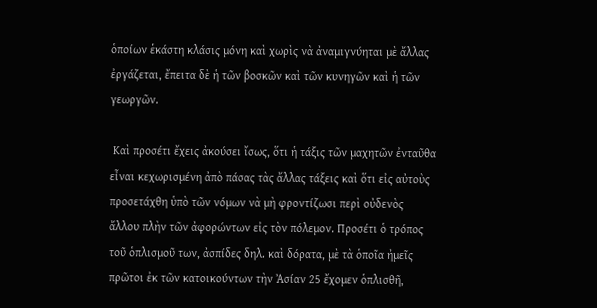ὁποίων ἑκάστη κλάσις μόνη καὶ χωρὶς νὰ ἀναμιγνύηται μὲ ἄλλας ἐργάζεται, ἔπειτα δὲ ἡ τῶν βοσκῶν καὶ τῶν κυνηγῶν καὶ ἡ τῶν γεωργῶν.

 Καὶ προσέτι ἔχεις ἀκούσει ἴσως, ὅτι ἡ τάξις τῶν μαχητῶν ἐνταῦθα εἶναι κεχωρισμένη ἀπὸ πάσας τὰς ἄλλας τάξεις καὶ ὅτι εἰς αὐτοὺς προσετάχθη ὑπὸ τῶν νόμων νὰ μὴ φροντίζωσι περὶ οὐδενὸς ἄλλου πλὴν τῶν ἀφορώντων εἰς τὸν πόλεμον. Προσέτι ὁ τρόπος τοῦ ὁπλισμοῦ των, ἀσπίδες δηλ. καὶ δόρατα, μὲ τὰ ὁποῖα ἠμεῖς πρῶτοι ἐκ τῶν κατοικούντων τὴν Ἀσίαν 25 ἔχομεν ὁπλισθῆ,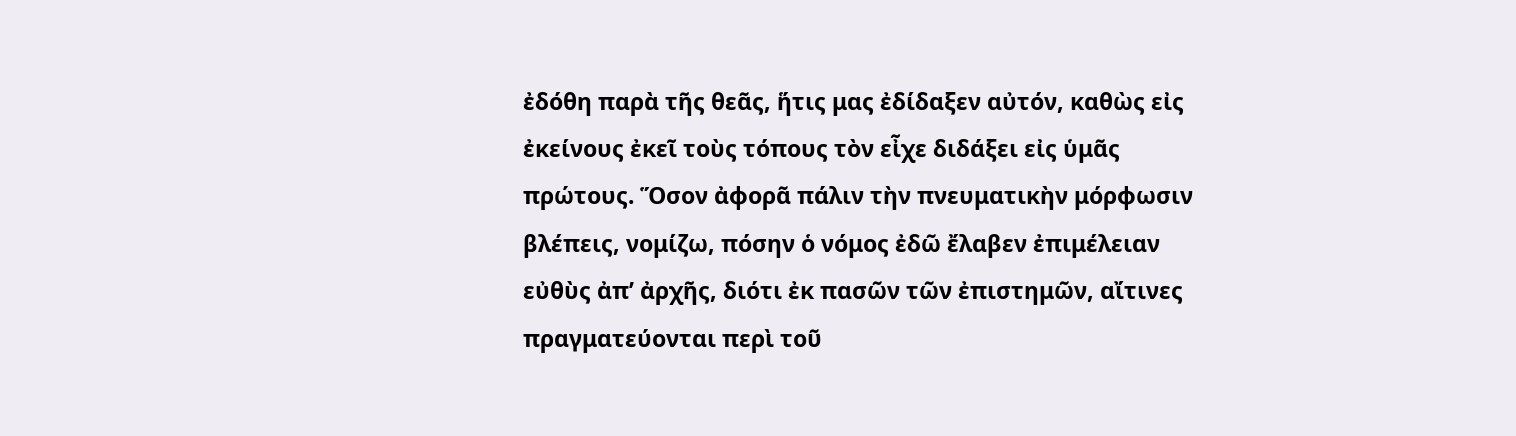ἐδόθη παρὰ τῆς θεᾶς, ἥτις μας ἐδίδαξεν αὐτόν, καθὼς εἰς ἐκείνους ἐκεῖ τοὺς τόπους τὸν εἶχε διδάξει εἰς ὑμᾶς πρώτους. Ὅσον ἀφορᾶ πάλιν τὴν πνευματικὴν μόρφωσιν βλέπεις, νομίζω, πόσην ὁ νόμος ἐδῶ ἔλαβεν ἐπιμέλειαν εὐθὺς ἀπ’ ἀρχῆς, διότι ἐκ πασῶν τῶν ἐπιστημῶν, αἴτινες πραγματεύονται περὶ τοῦ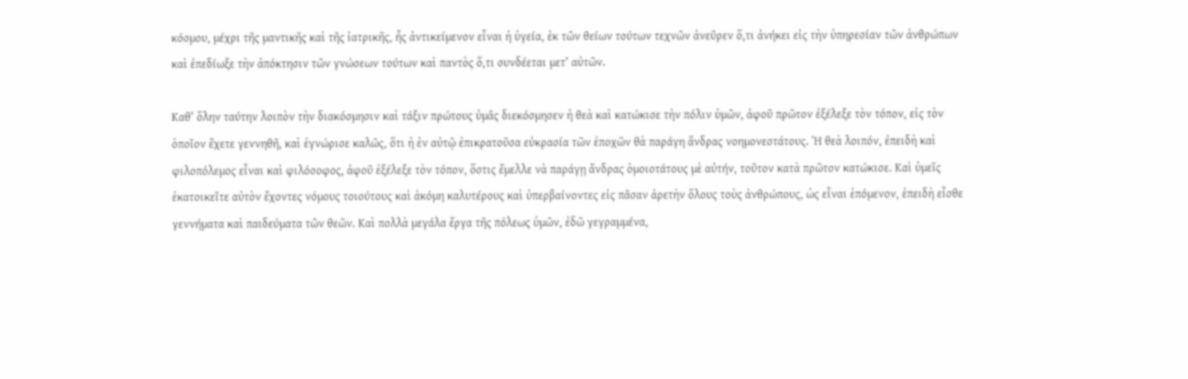κόσμου, μέχρι τῆς μαντικῆς καὶ τῆς ἰατρικῆς, ἧς ἀντικείμενον εἶναι ἡ ὑγεία, ἐκ τῶν θείων τούτων τεχνῶν ἀνεῦρεν ὅ,τι ἀνήκει εἰς τὴν ὑπηρεσίαν τῶν ἀνθρώπων καὶ ἐπεδίωξε τὴν ἀπόκτησιν τῶν γνώσεων τούτων καὶ παντὸς ὅ,τι συνδέεται μετ’ αὐτῶν.

Καθ’ ὅλην ταύτην λοιπὸν τὴν διακόσμησιν καὶ τάξιν πρώτους ὑμᾶς διεκόσμησεν ἡ θεὰ καὶ κατώκισε τὴν πόλιν ὑμῶν, ἀφοῦ πρῶτον ἐξέλεξε τὸν τόπον, εἰς τὸν ὁποῖον ἔχετε γεννηθῆ, καὶ ἐγνώρισε καλῶς, ὅτι ἡ ἐν αὐτῷ ἐπικρατοῦσα εὐκρασία τῶν ἐποχῶν θὰ παράγη ἄνδρας νοημονεστάτους. Ἡ θεὰ λοιπόν, ἐπειδὴ καὶ φιλοπόλεμος εἶναι καὶ φιλόσοφος, ἀφοῦ ἐξέλεξε τὸν τόπον, ὅστις ἔμελλε νὰ παράγῃ ἄνδρας ὁμοιοτάτους μὲ αὐτήν, τοῦτον κατὰ πρῶτον κατώκισε. Καὶ ὑμεῖς ἐκατοικεῖτε αὐτὸν ἔχοντες νόμους τοιούτους καὶ ἀκόμη καλυτέρους καὶ ὑπερβαίνοντες εἰς πᾶσαν ἀρετὴν ὅλους τοὺς ἀνθρώπους, ὡς εἶναι ἑπόμενον, ἐπειδὴ εἶσθε γεννήματα καὶ παιδεύματα τῶν θεῶν. Καὶ πολλὰ μεγάλα ἔργα τῆς πόλεως ὑμῶν, ἐδῶ γεγραμμένα,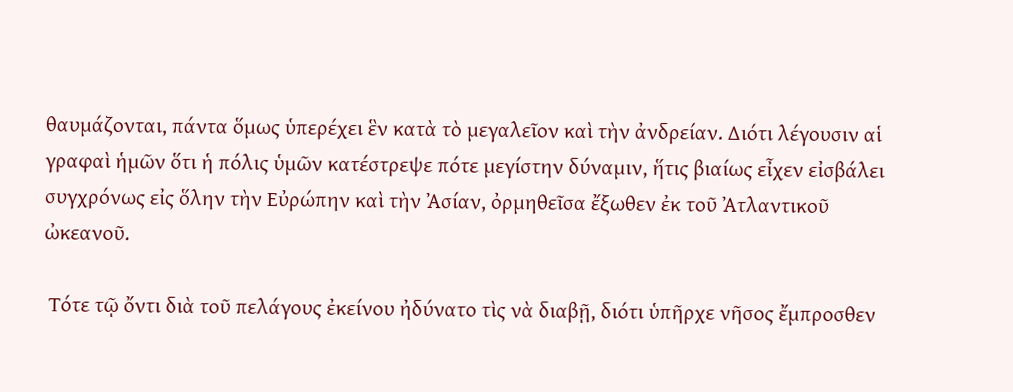θαυμάζονται, πάντα ὅμως ὑπερέχει ἓν κατὰ τὸ μεγαλεῖον καὶ τὴν ἀνδρείαν. Διότι λέγουσιν αἱ γραφαὶ ἡμῶν ὅτι ἡ πόλις ὑμῶν κατέστρεψε πότε μεγίστην δύναμιν, ἥτις βιαίως εἶχεν εἰσβάλει συγχρόνως εἰς ὅλην τὴν Εὐρώπην καὶ τὴν Ἀσίαν, ὀρμηθεῖσα ἔξωθεν ἐκ τοῦ Ἀτλαντικοῦ ὠκεανοῦ.

 Τότε τῷ ὄντι διὰ τοῦ πελάγους ἐκείνου ἠδύνατο τὶς νὰ διαβῇ, διότι ὑπῆρχε νῆσος ἔμπροσθεν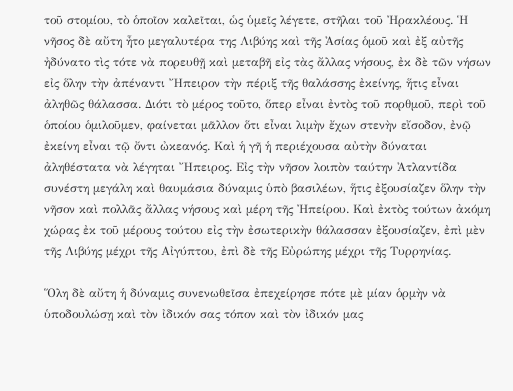τοῦ στομίου, τὸ ὁποῖον καλεῖται, ὡς ὑμεῖς λέγετε, στῆλαι τοῦ Ἠρακλέους. Ἡ νῆσος δὲ αὔτη ἦτο μεγαλυτέρα της Λιβύης καὶ τῆς Ἀσίας ὁμοῦ καὶ ἐξ αὐτῆς ἠδύνατο τὶς τότε νὰ πορευθῇ καὶ μεταβῆ εἰς τὰς ἄλλας νήσους, ἐκ δὲ τῶν νήσων εἰς ὅλην τὴν ἀπέναντι Ἤπειρον τὴν πέριξ τῆς θαλάσσης ἐκείνης, ἥτις εἶναι ἀληθῶς θάλασσα. Διότι τὸ μέρος τοῦτο, ὅπερ εἶναι ἐντὸς τοῦ πορθμοῦ, περὶ τοῦ ὁποίου ὁμιλοῦμεν, φαίνεται μᾶλλον ὅτι εἶναι λιμὴν ἔχων στενὴν εἴσοδον, ἐνῷ ἐκείνη εἶναι τῷ ὄντι ὠκεανός. Καὶ ἡ γῆ ἡ περιέχουσα αὐτὴν δύναται ἀληθέστατα νὰ λέγηται Ἤπειρος. Εἰς τὴν νῆσον λοιπὸν ταύτην Ἀτλαντίδα συνέστη μεγάλη καὶ θαυμάσια δύναμις ὑπὸ βασιλέων, ἥτις ἐξουσίαζεν ὅλην τὴν νῆσον καὶ πολλᾶς ἄλλας νήσους καὶ μέρη τῆς Ἠπείρου. Καὶ ἐκτὸς τούτων ἀκόμη χώρας ἐκ τοῦ μέρους τούτου εἰς τὴν ἐσωτερικὴν θάλασσαν ἐξουσίαζεν, ἐπὶ μὲν τῆς Λιβύης μέχρι τῆς Αἰγύπτου, ἐπὶ δὲ τῆς Εὐρώπης μέχρι τῆς Τυρρηνίας.

Ὅλη δὲ αὔτη ἡ δύναμις συνενωθεῖσα ἐπεχείρησε πότε μὲ μίαν ὁρμὴν νὰ ὑποδουλώσῃ καὶ τὸν ἰδικόν σας τόπον καὶ τὸν ἰδικόν μας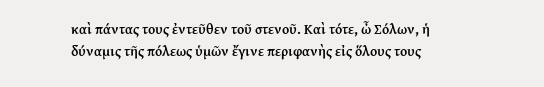καὶ πάντας τους ἐντεῦθεν τοῦ στενοῦ. Καὶ τότε, ὦ Σόλων, ἡ δύναμις τῆς πόλεως ὑμῶν ἔγινε περιφανὴς εἰς ὅλους τους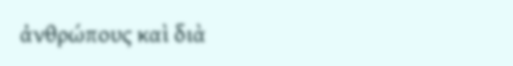ἀνθρώπους καὶ διὰ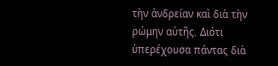τὴν ἀνδρείαν καὶ διὰ τὴν ρώμην αὐτῆς. Διότι ὑπερέχουσα πάντας διὰ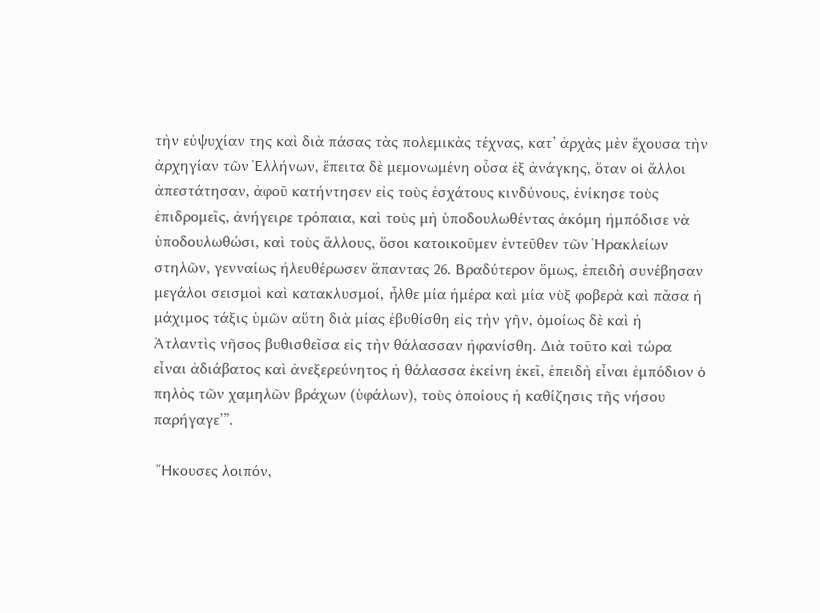τὴν εὐψυχίαν της καὶ διὰ πάσας τὰς πολεμικὰς τέχνας, κατ’ ἀρχὰς μὲν ἔχουσα τὴν ἀρχηγίαν τῶν Ἑλλήνων, ἔπειτα δὲ μεμονωμένη οὖσα ἐξ ἀνάγκης, ὅταν οἱ ἄλλοι ἀπεστάτησαν, ἀφοῦ κατήντησεν εἰς τοὺς ἐσχάτους κινδύνους, ἐνίκησε τοὺς ἐπιδρομεῖς, ἀνήγειρε τρόπαια, καὶ τοὺς μὴ ὑποδουλωθέντας ἀκόμη ἠμπόδισε νὰ ὑποδουλωθώσι, καὶ τοὺς ἄλλους, ὅσοι κατοικοῦμεν ἐντεῦθεν τῶν Ἡρακλείων στηλῶν, γενναίως ἠλευθέρωσεν ἅπαντας 26. Βραδύτερον ὅμως, ἐπειδὴ συνέβησαν μεγάλοι σεισμοὶ καὶ κατακλυσμοί, ἦλθε μία ἡμέρα καὶ μία νὺξ φοβερὰ καὶ πᾶσα ἡ μάχιμος τάξις ὑμῶν αὕτη διὰ μίας ἐβυθίσθη εἰς τὴν γῆν, ὁμοίως δὲ καὶ ἡ Ἀτλαντὶς νῆσος βυθισθεῖσα εἰς τὴν θάλασσαν ἠφανίσθη. Διὰ τοῦτο καὶ τώρα εἶναι ἀδιάβατος καὶ ἀνεξερεύνητος ἡ θάλασσα ἐκείνη ἐκεῖ, ἐπειδὴ εἶναι ἐμπόδιον ὁ πηλὸς τῶν χαμηλῶν βράχων (ὑφάλων), τοὺς ὁποίους ἡ καθίζησις τῆς νήσου παρήγαγε’”.

 Ἤκουσες λοιπόν,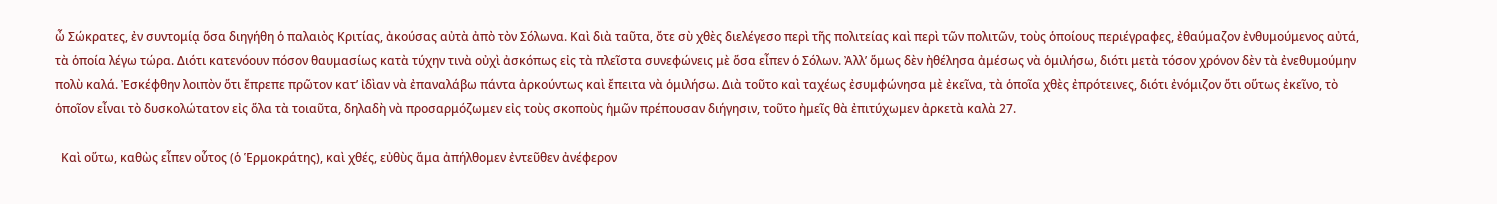ὦ Σώκρατες, ἐν συντομίᾳ ὅσα διηγήθη ὁ παλαιὸς Κριτίας, ἀκούσας αὐτὰ ἀπὸ τὸν Σόλωνα. Καὶ διὰ ταῦτα, ὄτε σὺ χθὲς διελέγεσο περὶ τῆς πολιτείας καὶ περὶ τῶν πολιτῶν, τοὺς ὁποίους περιέγραφες, ἐθαύμαζον ἐνθυμούμενος αὐτά, τὰ ὁποία λέγω τώρα. Διότι κατενόουν πόσον θαυμασίως κατὰ τύχην τινὰ οὐχὶ ἀσκόπως εἰς τὰ πλεῖστα συνεφώνεις μὲ ὅσα εἶπεν ὁ Σόλων. Ἀλλ’ ὅμως δὲν ἠθέλησα ἀμέσως νὰ ὁμιλήσω, διότι μετὰ τόσον χρόνον δὲν τὰ ἐνεθυμούμην πολὺ καλά. Ἐσκέφθην λοιπὸν ὅτι ἔπρεπε πρῶτον κατ’ ἰδὶαν νὰ ἐπαναλάβω πάντα ἀρκούντως καὶ ἔπειτα νὰ ὁμιλήσω. Διὰ τοῦτο καὶ ταχέως ἐσυμφώνησα μὲ ἐκεῖνα, τὰ ὁποῖα χθὲς ἐπρότεινες, διότι ἐνόμιζον ὅτι οὕτως ἐκεῖνο, τὸ ὁποῖον εἶναι τὸ δυσκολώτατον εἰς ὅλα τὰ τοιαῦτα, δηλαδὴ νὰ προσαρμόζωμεν εἰς τοὺς σκοποὺς ἡμῶν πρέπουσαν διήγησιν, τοῦτο ἠμεῖς θὰ ἐπιτύχωμεν ἀρκετὰ καλὰ 27.

  Καὶ οὕτω, καθὼς εἶπεν οὗτος (ὁ Ἑρμοκράτης), καὶ χθές, εὐθὺς ἅμα ἀπήλθομεν ἐντεῦθεν ἀνέφερον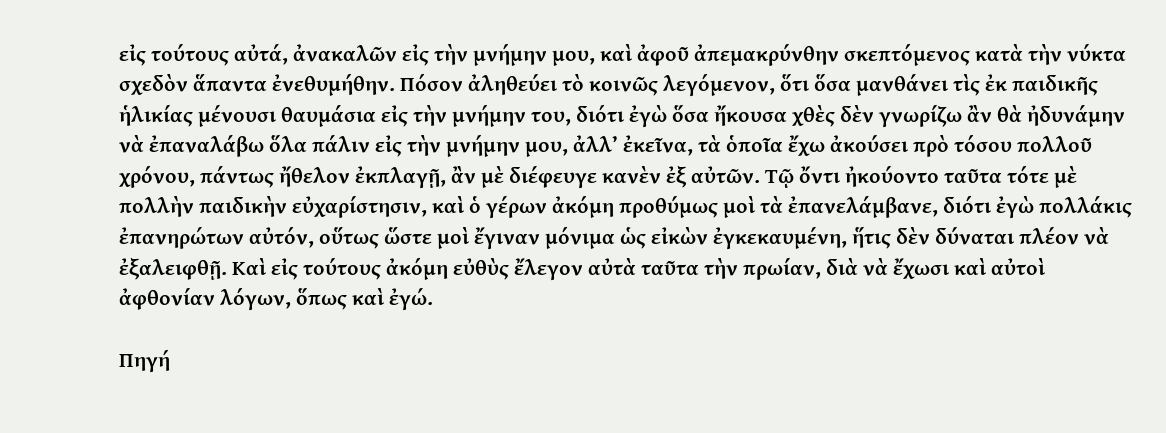εἰς τούτους αὐτά, ἀνακαλῶν εἰς τὴν μνήμην μου, καὶ ἀφοῦ ἀπεμακρύνθην σκεπτόμενος κατὰ τὴν νύκτα σχεδὸν ἅπαντα ἐνεθυμήθην. Πόσον ἀληθεύει τὸ κοινῶς λεγόμενον, ὅτι ὅσα μανθάνει τὶς ἐκ παιδικῆς ἡλικίας μένουσι θαυμάσια εἰς τὴν μνήμην του, διότι ἐγὼ ὅσα ἤκουσα χθὲς δὲν γνωρίζω ἂν θὰ ἠδυνάμην νὰ ἐπαναλάβω ὅλα πάλιν εἰς τὴν μνήμην μου, ἀλλ’ ἐκεῖνα, τὰ ὁποῖα ἔχω ἀκούσει πρὸ τόσου πολλοῦ χρόνου, πάντως ἤθελον ἐκπλαγῇ, ἂν μὲ διέφευγε κανὲν ἐξ αὐτῶν. Τῷ ὄντι ἠκούοντο ταῦτα τότε μὲ πολλὴν παιδικὴν εὐχαρίστησιν, καὶ ὁ γέρων ἀκόμη προθύμως μοὶ τὰ ἐπανελάμβανε, διότι ἐγὼ πολλάκις ἐπανηρώτων αὐτόν, οὕτως ὥστε μοὶ ἔγιναν μόνιμα ὡς εἰκὼν ἐγκεκαυμένη, ἥτις δὲν δύναται πλέον νὰ ἐξαλειφθῇ. Καὶ εἰς τούτους ἀκόμη εὐθὺς ἔλεγον αὐτὰ ταῦτα τὴν πρωίαν, διὰ νὰ ἔχωσι καὶ αὐτοὶ ἀφθονίαν λόγων, ὅπως καὶ ἐγώ.

Πηγή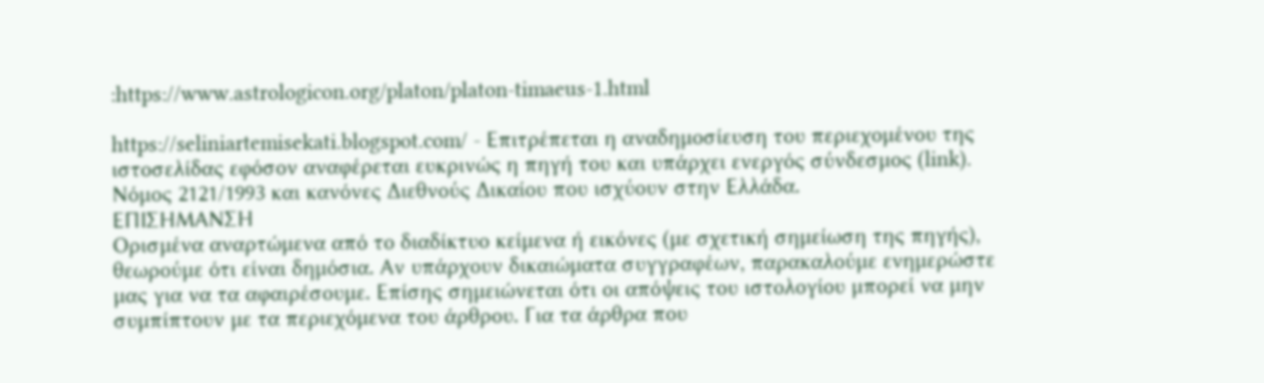:https://www.astrologicon.org/platon/platon-timaeus-1.html

https://seliniartemisekati.blogspot.com/ - Επιτρέπεται η αναδημοσίευση του περιεχομένου της ιστοσελίδας εφόσον αναφέρεται ευκρινώς η πηγή του και υπάρχει ενεργός σύνδεσμος (link). Νόμος 2121/1993 και κανόνες Διεθνούς Δικαίου που ισχύουν στην Ελλάδα.
ΕΠΙΣΗΜΑΝΣΗ
Ορισμένα αναρτώμενα από το διαδίκτυο κείμενα ή εικόνες (με σχετική σημείωση της πηγής), θεωρούμε ότι είναι δημόσια. Αν υπάρχουν δικαιώματα συγγραφέων, παρακαλούμε ενημερώστε μας για να τα αφαιρέσουμε. Επίσης σημειώνεται ότι οι απόψεις του ιστολογίου μπορεί να μην συμπίπτουν με τα περιεχόμενα του άρθρου. Για τα άρθρα που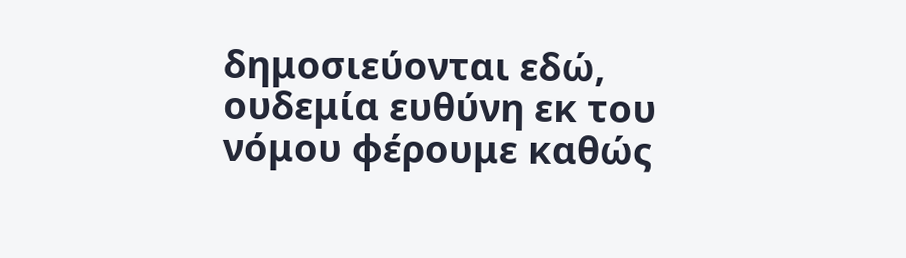δημοσιεύονται εδώ, ουδεμία ευθύνη εκ του νόμου φέρουμε καθώς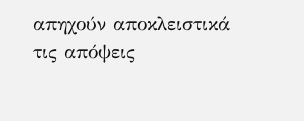απηχούν αποκλειστικά τις απόψεις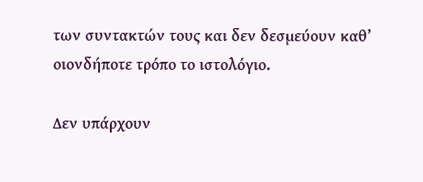των συντακτών τους και δεν δεσμεύουν καθ’ οιονδήποτε τρόπο το ιστολόγιο.

Δεν υπάρχουν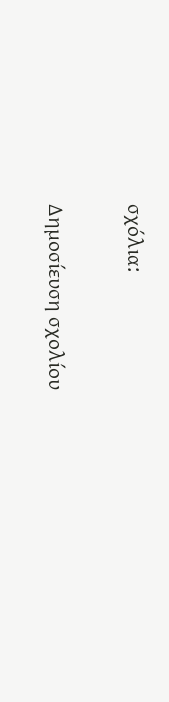σχόλια:

Δημοσίευση σχολίου